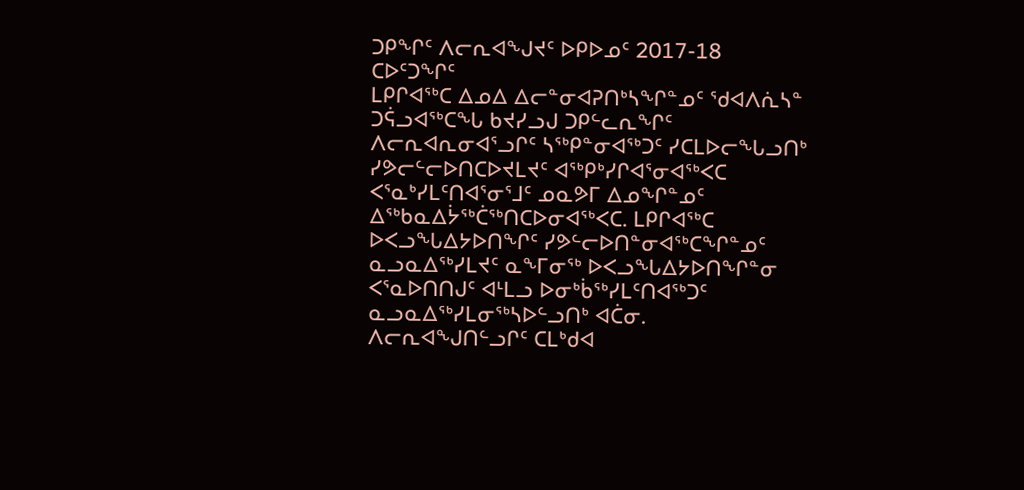ᑐᑭᖏᑦ ᐱᓕᕆᐊᖑᔪᑦ ᐅᑭᐅᓄᑦ 2017-18
ᑕᐅᑦᑐᖏᑦ
ᒪᑭᒋᐊᖅᑕ ᐃᓄᐃ ᐃᓕᓐᓂᐊᕈᑎᒃᓴᖏᓐᓄᑦ ᖁᐊᐱᕇᓴᓐ ᑐᕌᓗᐊᖅᑕᖓ ᑲᔪᓯᓗᒍ ᑐᑭᓪᓚᕆᖏᑦ ᐱᓕᕆᐊᕆᓂᐊᕐᓗᒋᑦ ᓴᖅᑭᓐᓂᐊᖅᑐᑦ ᓯᑕᒪᐅᓕᖓᓗᑎᒃ ᓯᕗᓕᓪᓕᐅᑎᑕᐅᔪᒪᔪᑦ ᐊᖅᑭᒃᓯᒋᐊᕐᓂᐊᖅᐸᑕ ᐸᕐᓇᒃᓯᒪᑦᑎᐊᕐᓂᕐᒧᑦ ᓄᓇᕗᒥ ᐃᓄᖏᓐᓄᑦ ᐃᖅᑲᓇᐃᔮᖅᑖᖅᑎᑕᐅᓂᐊᖅᐸᑕ. ᒪᑭᒋᐊᖅᑕ ᐅᐸᓗᖓᐃᔭᐅᑎᖏᑦ ᓯᕗᓪᓕᐅᑎᓐᓂᐊᖅᑕᖏᓐᓄᑦ ᓇᓗᓇᐃᖅᓯᒪᔪᑦ ᓇᖕᒥᓂᖅ ᐅᐸᓗᖓᐃᔭᐅᑎᖏᓐᓂ ᐸᕐᓇᐅᑎᑎᒍᑦ ᐊᒻᒪᓗ ᐅᓂᒃᑳᖅᓯᒪᑦᑎᐊᖅᑐᑦ ᓇᓗᓇᐃᖅᓯᒪᓂᖅᓴᐅᓪᓗᑎᒃ ᐊᑖᓂ.
ᐱᓕᕆᐊᖑᑎᓪᓗᒋᑦ ᑕᒪᒃᑯᐊ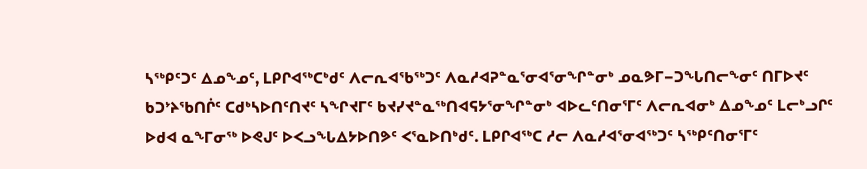ᓴᖅᑭᑦᑐᑦ ᐃᓄᖕᓄᑦ, ᒪᑭᒋᐊᖅᑕᒃᑯᑦ ᐱᓕᕆᐊᖃᖅᑐᑦ ᐱᓇᓱᐊᕈᓐᓇᕐᓂᐊᕐᓂᖏᓐᓂᒃ ᓄᓇᕗᒥ−ᑐᖓᑎᓕᖕᓂᑦ ᑎᒥᐅᔪᑦ ᑲᑐᔾᔨᖃᑎᒌᑦ ᑕᑯᒃᓴᐅᑎᑦᑎᔪᑦ ᓴᖏᔪᒥᑦ ᑲᔪᓯᔪᓐᓇᖅᑎᐊᕋᔭᕐᓂᖏᓐᓂᒃ ᐊᐅᓚᑦᑎᓂᕐᒥᑦ ᐱᓕᕆᐊᓂᒃ ᐃᓄᖕᓄᑦ ᒪᓕᒃᓗᒋᑦ ᐅᑯᐊ ᓇᖕᒥᓂᖅ ᐅᕙᒍᑦ ᐅᐸᓗᖓᐃᔭᐅᑎᕗᑦ ᐸᕐᓇᐅᑎᒃᑯᑦ. ᒪᑭᒋᐊᖅᑕ ᓱᓕ ᐱᓇᓱᐊᕐᓂᐊᖅᑐᑦ ᓴᖅᑭᑦᑎᓂᕐᒥᑦ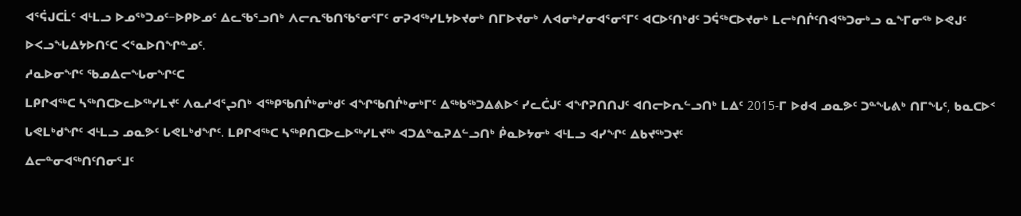ᐊᕐᕌᒍᑕᒫᑦ ᐊᒻᒪᓗ ᐅᓄᕐᒃᑐᓄᑦ−ᐅᑭᐅᓄᑦ ᐃᓚᖃᕐᓗᑎᒃ ᐱᓕᕆᖃᑎᖃᕐᓂᕐᒥᑦ ᓂᕈᐊᖅᓯᒪᔭᐅᔪᓂᒃ ᑎᒥᐅᔪᓂᒃ ᐱᐊᓂᒃᓯᓂᐊᕐᓂᕐᒥᑦ ᐊᑕᐅᑦᑎᒃᑯᑦ ᑐᕌᖅᑕᐅᔪᓂᒃ ᒪᓕᒃᑎᒌᑦᑎᐊᖅᑐᓂᒃᓗ ᓇᖕᒥᓂᖅ ᐅᕙᒍᑦ ᐅᐸᓗᖓᐃᔭᐅᑎᑦᑕ ᐸᕐᓇᐅᑎᖏᓐᓄᑦ.
ᓱᓇᐅᓂᖏᑦ ᖃᓄᐃᓕᖓᓂᖏᑦᑕ
ᒪᑭᒋᐊᖅᑕ ᓴᖅᑎᑕᐅᓚᐅᖅᓯᒪᔪᑦ ᐱᓇᓱᐊᕐᖢᑎᒃ ᐊᖅᑭᖃᑎᒌᒃᓂᒃᑯᑦ ᐊᖏᖃᑎᒌᒃᓂᒃᒥᑦ ᐃᖅᑲᖅᑐᐃᕕᐅᑉ ᓯᓚᑖᒍᑦ ᐊᖏᕈᑎᑎᒍᑦ ᐊᑎᓕᐅᕆᓪᓗᑎᒃ ᒪᐃᑦ 2015-ᒥ ᐅᑯᐊ ᓄᓇᕗᑦ ᑐᓐᖓᕕᒃ ᑎᒥᖓᑦ, ᑲᓇᑕᐅᑉ ᒐᕙᒪᒃᑯᖏᑦ ᐊᒻᒪᓗ ᓄᓇᕗᑦ ᒐᕙᒪᒃᑯᖏᑦ. ᒪᑭᒋᐊᖅᑕ ᓴᖅᑭᑎᑕᐅᓚᐅᖅᓯᒪᔪᖅ ᐊᑐᐃᓐᓇᕈᐃᓪᓗᑎᒃ ᑮᓇᐅᔭᓂᒃ ᐊᒻᒪᓗ ᐊᓯᖏᑦ ᐃᑲᔪᖅᑐᔪᑦ
ᐃᓕᓐᓂᐊᖅᑎᑦᑎᓂᕐᒧᑦ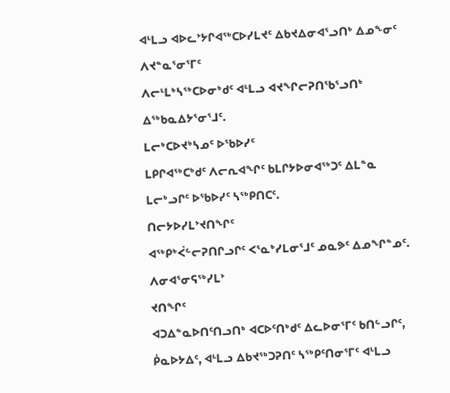ᐊᒻᒪᓗ ᐊᐅᓚᔾᔭᒋᐊᖅᑕᐅᓯᒪᔪᑦ ᐃᑲᔪᐃᓂᐊᕐᓗᑎᒃ ᐃᓄᖕᓂᑦ ᐱᔪᓐᓇᕐᓂᕐᒥᑦ
ᐱᓕᒻᒪᒃᓴᖅᑕᐅᓂᒃᑯᑦ ᐊᒻᒪᓗ ᐊᔪᖏᓕᕈᑎᖃᕐᓗᑎᒃ ᐃᖅᑲᓇᐃᔭᕐᓂᕐᒧᑦ.
ᒪᓕᒃᑕᐅᔪᒃᓴᓄᑦ ᐅᖃᐅᓯᑦ
ᒪᑭᒋᐊᖅᑕᒃᑯᑦ ᐱᓕᕆᐊᖏᑦ ᑲᒪᒋᔭᐅᓂᐊᖅᑐᑦ ᐃᒪᓐᓇ ᒪᓕᒃᓗᒋᑦ ᐅᖃᐅᓯᑦ ᓴᖅᑭᑎᑕᑦ.
ᑎᓕᔭᐅᓯᒪᔾᔪᑎᖏᑦ
ᐊᖅᑭᒃᐹᓪᓕᕈᑎᒋᓗᒋᑦ ᐸᕐᓇᒃᓯᒪᓂᕐᒧᑦ ᓄᓇᕗᑦ ᐃᓄᖏᓐᓄᑦ.
ᐱᓂᐊᕐᓂᕋᖅᓯᒪᔾ
ᔪᑎᖏᑦ
ᐊᑐᐃᓐᓇᐅᑎᑦᑎᓗᑎᒃ ᐊᑕᐅᑦᑎᒃᑯᑦ ᐃᓚᐅᓂᕐᒥᑦ ᑲᑎᓪᓗᒋᑦ, ᑮᓇᐅᔭᐃᑦ, ᐊᒻᒪᓗ ᐃᑲᔪᖅᑐᕈᑎᑦ ᓴᖅᑭᑦᑎᓂᕐᒥᑦ ᐊᒻᒪᓗ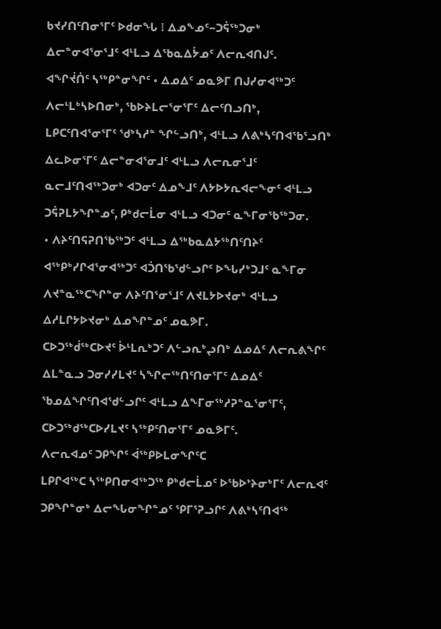ᑲᔪᓯᑎᑦᑎᓂᕐᒥᑦ ᐅᑯᓂᖓ I ᐃᓄᖕᓄᑦ−ᑐᕌᖅᑐᓂᒃ ᐃᓕᓐᓂᐊᕐᓂᕐᒧᑦ ᐊᒻᒪᓗ ᐃᖃᓇᐃᔮᓄᑦ ᐱᓕᕆᐊᑎᒍᑦ.
ᐊᖏᔫᑏᑦ ᓴᖅᑭᓐᓂᖏᑦ • ᐃᓄᐃᑦ ᓄᓇᕗᒥ ᑎᒍᓯᓂᐊᖅᑐᑦ ᐱᓕᒻᒪᒃᓴᐅᑎᓂᒃ, ᖃᐅᔨᒪᓕᕐᓂᕐᒥᑦ ᐃᓕᑦᑎᓗᑎᒃ, ᒪᑭᑕᑦᑎᐊᕐᓂᕐᒥᑦ ᖁᒃᓴᓱᓐ ᖏᓪᓗᑎᒃ, ᐊᒻᒪᓗ ᐱᕕᒃᓴᑦᑎᐊᖃᕐᓗᑎᒃ ᐃᓚᐅᓂᕐᒥᑦ ᐃᓕᓐᓂᐊᕐᓂᒧᑦ ᐊᒻᒪᓗ ᐱᓕᕆᓂᕐᒧᑦ ᓇᓕᒧᑦᑎᐊᖅᑐᓂᒃ ᐊᑐᓂᑦ ᐃᓄᖕᒧᑦ ᐱᔭᐅᔭᕆᐊᓕᖕᓂᑦ ᐊᒻᒪᓗ ᑐᕌᕈᒪᔭᖏᓐᓄᑦ, ᑭᒃᑯᓕᒫᓂ ᐊᒻᒪᓗ ᐊᑐᓂᑦ ᓇᖕᒥᓂᖃᖅᑐᓂ.
• ᐱᔨᑦᑎᕋᕈᑎᖃᖅᑐᑦ ᐊᒻᒪᓗ ᐃᖅᑲᓇᐃᔭᖅᑎᑦᑎᔨᑦ ᐊᖅᑭᒃᓯᒋᐊᕐᓂᐊᖅᑐᑦ ᐊᑑᑎᖃᖁᓪᓗᒋᑦ ᐅᖓᓯᒃᑐᒧᑦ ᓇᖕᒥᓂ ᐱᔪᓐᓇᖅᑕᖏᓐᓂ ᐱᔨᑦᑎᕐᓂᕐᒧᑦ ᐱᔪᒪᔭᐅᔪᓂᒃ ᐊᒻᒪᓗ ᐃᓱᒪᒋᔭᐅᔪᓂᒃ ᐃᓄᖏᓐᓄᑦ ᓄᓇᕗᒥ.
ᑕᐅᑐᖅᑰᖅᑕᐅᔪᑦ ᐆᒻᒪᕆᒃᑐᑦ ᐱᓪᓗᕆᒃᖢᑎᒃ ᐃᓄᐃᑦ ᐱᓕᕆᕕᖏᑦ ᐃᒪᓐᓇᓗ ᑐᓂᓯᓯᒪᔪᑦ ᓴᖏᓕᖅᑎᑦᑎᓂᕐᒥᑦ ᐃᓄᐃᑦ ᖃᓄᐃᖏᑦᑎᐊᖁᓪᓗᒋᑦ ᐊᒻᒪᓗ ᐃᖕᒥᓂᖅᓱᕈᓐᓇᕐᓂᕐᒥᑦ, ᑕᐅᑐᖅᑯᖅᑕᐅᓯᒪᔪᑦ ᓴᖅᑭᑦᑎᓂᕐᒥᑦ ᓄᓇᕗᒥᑦ.
ᐱᓕᕆᐊᓄᑦ ᑐᑭᖏᑦ ᐋᖅᑭᐅᒪᓂᖏᑦᑕ
ᒪᑭᒋᐊᖅᑕ ᓴᖅᑭᑎᓂᐊᖅᑐᖅ ᑭᒃᑯᓕᒫᓄᑦ ᐅᖃᐅᔾᔨᓂᒃᒥᑦ ᐱᓕᕆᐊᑦ ᑐᑭᖏᓐᓂᒃ ᐃᓕᖓᓂᖏᓐᓄᑦ ᕿᒥᕐᕈᓗᒋᑦ ᐱᕕᒃᓴᑦᑎᐊᖅ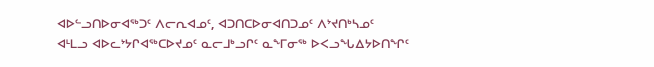ᐊᐅᓪᓗᑎᐅᓂᐊᖅᑐᑦ ᐱᓕᕆᐊᓄᑦ, ᐊᑐᑎᑕᐅᓂᐊᑎᑐᓄᑦ ᐱᔾᔪᑎᒃᓴᓄᑦ
ᐊᒻᒪᓗ ᐊᐅᓚᔾᔭᒋᐊᖅᑕᐅᔪᓄᑦ ᓇᓕᒧᒃᓗᒋᑦ ᓇᖕᒥᓂᖅ ᐅᐸᓗᖓᐃᔭᐅᑎᖏᑦ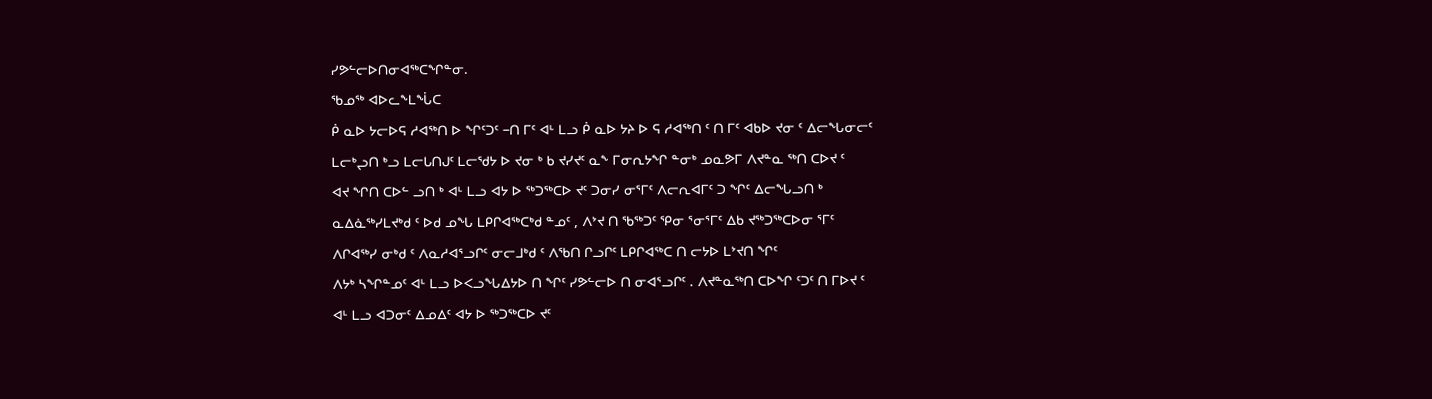ᓯᕗᓪᓕᐅᑎᓂᐊᖅᑕᖏᓐᓂ.
ᖃᓄᖅ ᐊᐅᓚᖕᒪᖔᑕ
ᑮ ᓇᐅ ᔭᓕᐅᕋ ᓱᐊᖅᑎ ᐅ ᖏᑦᑐᑦ −ᑎ ᒥᑦ ᐊᒻ ᒪᓗ ᑮ ᓇᐅ ᔭᔨ ᐅ ᕋ ᓱᐊᖅᑎ ᑦ ᑎ ᒥᑦ ᐊᑲᐅ ᔪᓂ ᑦ ᐃᓕᖓᓂᓕᑦ
ᒪᓕᒃᖢᑎ ᒃᓗ ᒪᓕᒐᑎᒍᑦ ᒪᓕᖁᔭ ᐅ ᔪᓂ ᒃ ᑲ ᔪᓯᔪᑦ ᓇᖕ ᒥᓂᕆᔭᖏ ᓐᓂᒃ ᓄᓇᕗᒥ ᐱᔪᓐᓇ ᖅᑎ ᑕᐅᔪ ᑦ
ᐊᔪ ᖏᑎ ᑕᐅᓪ ᓗᑎ ᒃ ᐊᒻ ᒪᓗ ᐊᔭ ᐅ ᖅᑐᖅᑕᐅ ᔪᑦ ᑐᓂᓯ ᓂᕐᒥᑦ ᐱᓕᕆᐊᒥᑦ ᑐ ᖏᑦ ᐃᓕᖓᓗᑎ ᒃ
ᓇᐃᓈᖅᓯᒪᔪᒃᑯ ᑦ ᐅᑯ ᓄᖓ ᒪᑭᒋᐊᖅᑕᒃᑯ ᓐᓄᑦ , ᐱᔾᔪ ᑎ ᖃᖅᑐᑦ ᕿᓂ ᕐᓂᕐᒥᑦ ᐃᑲ ᔪᖅᑐᖅᑕᐅᓂ ᕐᒥᑦ
ᐱᒋᐊᖅᓯ ᓂᒃᑯ ᑦ ᐱᓇᓱᐊᕐᓗᒋᑦ ᓂᓕᒧᒃᑯ ᑦ ᐱᖃᑎ ᒋᓗᒋᑦ ᒪᑭᒋᐊᖅᑕ ᑎ ᓕᔭᐅ ᒪᔾᔪᑎ ᖏᑦ
ᐱᔭᒃ ᓴᖏᓐᓄᑦ ᐊᒻ ᒪᓗ ᐅᐸᓗᖓᐃᔭᐅ ᑎ ᖏᑦ ᓯᕗᓪᓕᐅ ᑎ ᓂᐊᕐᓗᒋᑦ . ᐱᔪᓐᓇᖅᑎ ᑕᐅᖏ ᑦᑐᑦ ᑎ ᒥᐅᔪ ᑦ
ᐊᒻ ᒪᓗ ᐊᑐᓂᑦ ᐃᓄᐃᑦ ᐊᔭ ᐅ ᖅᑐᖅᑕᐅ ᔪᑦ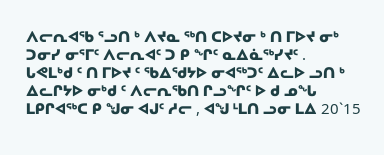ᐱᓕᕆᐊᖃ ᕐᓗᑎ ᒃ ᐱᔪᓇ ᖅᑎ ᑕᐅᔪᓂ ᒃ ᑎ ᒥᐅᔪ ᓂᒃ
ᑐᓂᓯ ᓂᕐᒥᑦ ᐱᓕᕆᐊᑦ ᑐ ᑭ ᖏᑦ ᓇᐃᓈᖅᓯᔪᑦ .
ᒐᕙᒪᒃᑯ ᑦ ᑎ ᒥᐅᔪ ᑦ ᖃᐃᖁᔭᐅ ᓂᐊᖅᑐᑦ ᐃᓚᐅ ᓗᑎ ᒃ ᐃᓚᒋᔭᐅ ᓂᒃᑯ ᑦ ᐱᓕᕆᖃᑎ ᒋᓗᖏᑦ ᐅ ᑯ ᓄᖓ
ᒪᑭᒋᐊᖅᑕ ᑭ ᖑᓂ ᐊᒍᑦ ᓱᓕ , ᐊᖑ ᒻᒪᑎ ᓗᓂ ᒪᐃ 20`15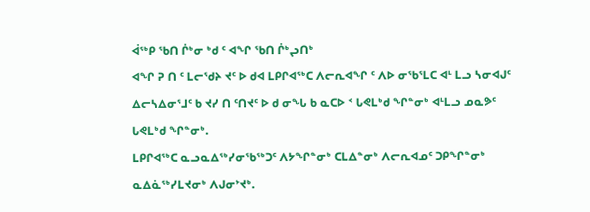ᐋᖅᑭ ᖃᑎ ᒌᒃᓂ ᒃᑯ ᑦ ᐊᖏ ᖃᑎ ᒌᒃᖢᑎᒃ
ᐊᖏ ᕈ ᑎ ᑦ ᒪᓕᖁᔨ ᔪᑦ ᐅ ᑯᐊ ᒪᑭᒋᐊᖅᑕ ᐱᓕᕆᐊᖏ ᑦ ᐱᐅ ᓂᖃᕐᒪᑕ ᐊᒻ ᒪᓗ ᓴᓂᐊᒍᑦ
ᐃᓕᓴᐃᓂᕐᒧᑦ ᑲ ᔪᓯ ᑎ ᑦᑎᔪᑦ ᐅ ᑯ ᓂᖓ ᑲ ᓇᑕᐅ ᑉ ᒐᕙᒪᒃᑯ ᖏᓐᓂᒃ ᐊᒻᒪᓗ ᓄᓇᕗᑦ ᒐᕙᒪᒃᑯ ᖏᓐᓂᒃ.
ᒪᑭᒋᐊᖅᑕ ᓇᓗᓇᐃᖅᓯᓂᖃᖅᑐᑦ ᐱᔭᖏᓐᓂᒃ ᑕᒪᐃᓐᓂᒃ ᐱᓕᕆᐊᓄᑦ ᑐᑭᖏᓐᓂᒃ ᓇᐃᓈᖅᓯᒪᔪᓂᒃ ᐱᒍᓂᔾᔪᒃ.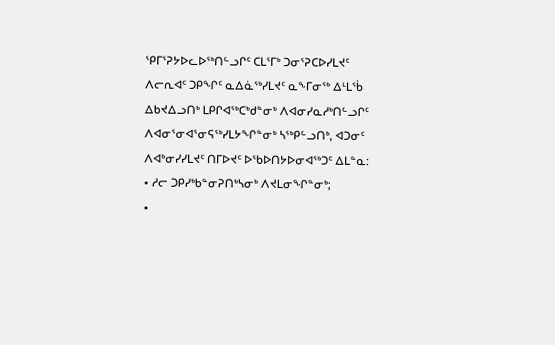ᕿᒥᕐᕈᔭᐅᓚᐅᖅᑎᓪᓗᒋᑦ ᑕᒪᕐᒥᒃ ᑐᓂᕐᕈᑕᐅᓯᒪᔪᑦ ᐱᓕᕆᐊᑦ ᑐᑭᖏᑦ ᓇᐃᓈᖅᓯᒪᔪᑦ ᓇᖕᒥᓂᖅ ᐃᒻᒪᖄ ᐃᑲᔪᐃᓗᑎᒃ ᒪᑭᒋᐊᖅᑕᒃᑯᓐᓂᒃ ᐱᐊᓂᓯᓇᓱᒃᑎᓪᓗᒋᑦ ᐱᐊᓂᕐᓂᐊᕐᓂᕋᖅᓯᒪᔭᖏᓐᓂᒃ ᓴᖅᑭᓪᓗᑎᒃ, ᐊᑐᓂᑦ ᐱᐊᒃᓂᓯᓯᒪᔪᑦ ᑎᒥᐅᔪᑦ ᐅᖃᐅᑎᔭᐅᓂᐊᖅᑐᑦ ᐃᒪᓐᓇ:
• ᓱᓕ ᑐᑭᓯᒃᑲᓐᓂᕈᑎᒃᓴᓂᒃ ᐱᔪᒪᓂᖏᓐᓂᒃ;
•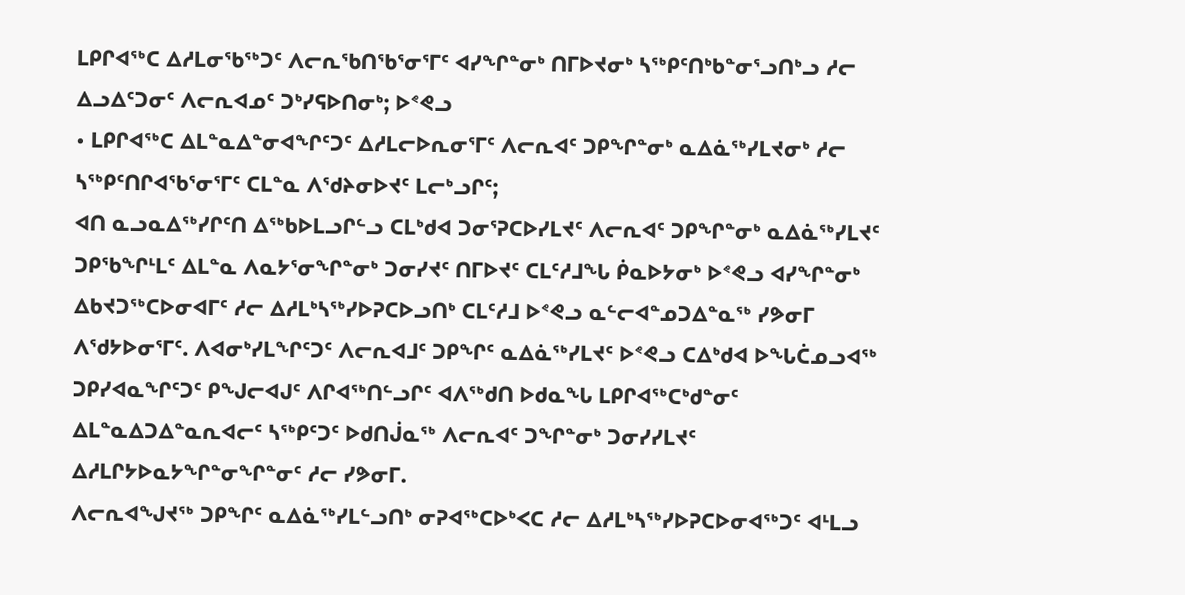ᒪᑭᒋᐊᖅᑕ ᐃᓱᒪᓂᖃᖅᑐᑦ ᐱᓕᕆᖃᑎᖃᕐᓂᕐᒥᑦ ᐊᓯᖏᓐᓂᒃ ᑎᒥᐅᔪᓂᒃ ᓴᖅᑭᑦᑎᒃᑲᓐᓂᕐᓗᑎᒃᓗ ᓱᓕ ᐃᓗᐃᑦᑐᓂᑦ ᐱᓕᕆᐊᓄᑦ ᑐᒃᓯᕋᐅᑎᓂᒃ; ᐅᕝᕙᓗ
• ᒪᑭᒋᐊᖅᑕ ᐃᒪᓐᓇᐃᓐᓂᐊᖏᑦᑐᑦ ᐃᓱᒪᓕᐅᕆᓂᕐᒥᑦ ᐱᓕᕆᐊᑦ ᑐᑭᖏᓐᓂᒃ ᓇᐃᓈᖅᓯᒪᔪᓂᒃ ᓱᓕ ᓴᖅᑭᑦᑎᒋᐊᖃᕐᓂᕐᒥᑦ ᑕᒪᓐᓇ ᐱᖁᔨᓂᐅᔪᑦ ᒪᓕᒃᓗᒋᑦ;
ᐊᑎ ᓇᓗᓇᐃᖅᓯᒋᑦᑎ ᐃᖅᑲᐅᒪᓗᒋᓪᓗ ᑕᒪᒃᑯᐊ ᑐᓂᕐᕈᑕᐅᓯᒪᔪᑦ ᐱᓕᕆᐊᑦ ᑐᑭᖏᓐᓂᒃ ᓇᐃᓈᖅᓯᒪᔪᑦ ᑐᑭᖃᖏᒻᒪᑦ ᐃᒪᓐᓇ ᐱᓇᔭᕐᓂᖏᓐᓂᒃ ᑐᓂᓯᔪᑦ ᑎᒥᐅᔪᑦ ᑕᒪᑦᓱᒧᖓ ᑮᓇᐅᔭᓂᒃ ᐅᕝᕙᓗ ᐊᓯᖏᓐᓂᒃ ᐃᑲᔪᑐᖅᑕᐅᓂᐊᒥᑦ ᓱᓕ ᐃᓱᒪᒃᓴᖅᓯᐅᕈᑕᐅᓗᑎᒃ ᑕᒪᑦᓱᒧ ᐅᕝᕙᓗ ᓇᓪᓕᐊᓐᓄᑐᐃᓐᓇᖅ ᓯᕗᓂᒥ ᐱᖁᔭᐅᓂᕐᒥᑦ. ᐱᐊᓂᒃᓯᒪᖏᑦᑐᑦ ᐱᓕᕆᐊᒧᑦ ᑐᑭᖏᑦ ᓇᐃᓈᖅᓯᒪᔪᑦ ᐅᕝᕙᓗ ᑕᐃᒃᑯᐊ ᐅᖓᑖᓄᓗᐊᖅ ᑐᑭᓯᐊᓇᖏᑦᑐᑦ ᑭᖑᓕᐊᒍᑦ ᐱᒋᐊᖅᑎᓪᓗᒋᑦ ᐊᐱᖅᑯᑎ ᐅᑯᓇᖓ ᒪᑭᒋᐊᖅᑕᒃᑯᓐᓂᑦ ᐃᒪᓐᓇᐃᑐᐃᓐᓇᕆᐊᓕᑦ ᓴᖅᑭᑦᑐᑦ ᐅᑯᑎᒎᓇᖅ ᐱᓕᕆᐊᑦ ᑐᖏᓐᓂᒃ ᑐᓂᓯᓯᒪᔪᑦ ᐃᓱᒪᒋᔭᐅᓇᔭᖏᓐᓂᖏᓐᓂᑦ ᓱᓕ ᓯᕗᓂᒥ.
ᐱᓕᕆᐊᖑᔪᖅ ᑐᑭᖏᑦ ᓇᐃᓈᖅᓯᒪᓪᓗᑎᒃ ᓂᕈᐊᖅᑕᐅᒃᐸᑕ ᓱᓕ ᐃᓱᒪᒃᓴᖅᓯᐅᕈᑕᐅᓂᐊᖅᑐᑦ ᐊᒻᒪᓗ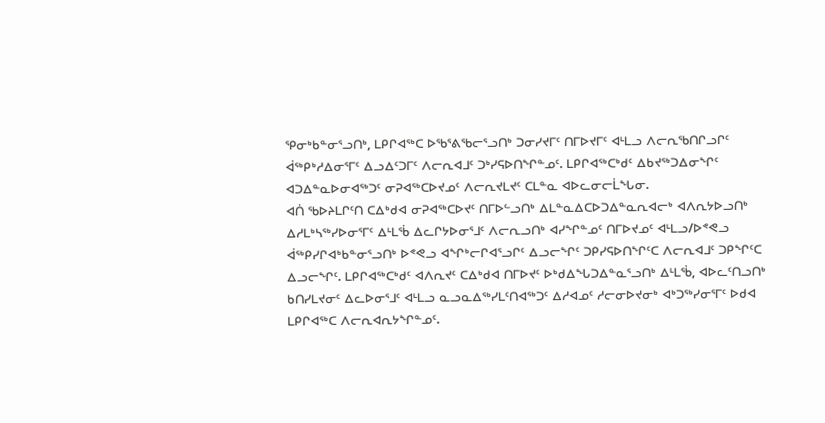ᕿᓂᒃᑲᓐᓂᕐᓗᑎᒃ, ᒪᑭᒋᐊᖅᑕ ᐅᖃᕐᕕᖃᓕᕐᓗᑎᒃ ᑐᓂᓯᔪᒥᑦ ᑎᒥᐅᔪᒥᑦ ᐊᒻᒪᓗ ᐱᓕᕆᖃᑎᒋᓗᒋᑦ ᐋᖅᑭᒃᓱᐃᓂᕐᒥᑦ ᐃᓗᐃᑦᑐᒥᑦ ᐱᓕᕆᐊᒧᑦ ᑐᒃᓯᕋᐅᑎᖏᓐᓄᑦ. ᒪᑭᒋᐊᖅᑕᒃᑯᑦ ᐃᑲᔪᖅᑐᐃᓂᖏᑦ ᐊᑐᐃᓐᓇᐅᓂᐊᖅᑐᑦ ᓂᕈᐊᖅᑕᐅᔪᓄᑦ ᐱᓕᕆᔪᒪᔪᑦ ᑕᒪᓐᓇ ᐊᐅᓚᓂᓕᒫᖓᓂ.
ᐊᑏ ᖃᐅᔨᒪᒋᑦᑎ ᑕᐃᒃᑯᐊ ᓂᕈᐊᖅᑕᐅᔪᑦ ᑎᒥᐅᓪᓗᑎᒃ ᐃᒪᓐᓇᐃᑕᐅᑐᐃᓐᓇᕆᐊᓕᒃ ᐊᐱᕆᔭᐅᓗᑎᒃ ᐃᓱᒪᒃᓴᖅᓯᐅᓂᕐᒥᑦ ᐃᒻᒪᖄ ᐃᓚᒋᔭᐅᓂᕐᒧᑦ ᐱᓕᕆᓗᑎᒃ ᐊᓯᖏᓐᓄᑦ ᑎᒥᐅᔪᓄᑦ ᐊᒻᒪᓗ/ᐅᕝᕙᓗ ᐋᖅᑭᓯᒋᐊᒃᑲᓐᓂᕐᓗᑎᒃ ᐅᕝᕙᓗ ᐊᖏᒃᓕᒋᐊᕐᓗᒋᑦ ᐃᓗᓕᖏᑦ ᑐᑭᓯᕋᐅᑎᖏᑦᑕ ᐱᓕᕆᐊᒧᑦ ᑐᑭᖏᑦᑕ ᐃᓗᓕᖏᑦ. ᒪᑭᒋᐊᖅᑕᒃᑯᑦ ᐊᐱᕆᔪᑦ ᑕᐃᒃᑯᐊ ᑎᒥᐅᔪᑦ ᐅᒃᑯᐃᖓᑐᐃᓐᓇᕐᓗᑎᒃ ᐃᒻᒪᖄ, ᐊᐅᓚᑦᑎᓗᑎᒃ ᑲᑎᓯᒪᔪᓂᑦ ᐃᓚᐅᓂᕐᒧᑦ ᐊᒻᒪᓗ ᓇᓗᓇᐃᖅᓯᒪᑦᑎᐊᖅᑐᑦ ᐃᓱᐊᓄᑦ ᓱᓕᓂᐅᔪᓂᒃ ᐊᒃᑐᖅᓯᓂᕐᒥᑦ ᐅᑯᐊ ᒪᑭᒋᐊᖅᑕ ᐱᓕᕆᐊᕆᔭᖏᓐᓄᑦ.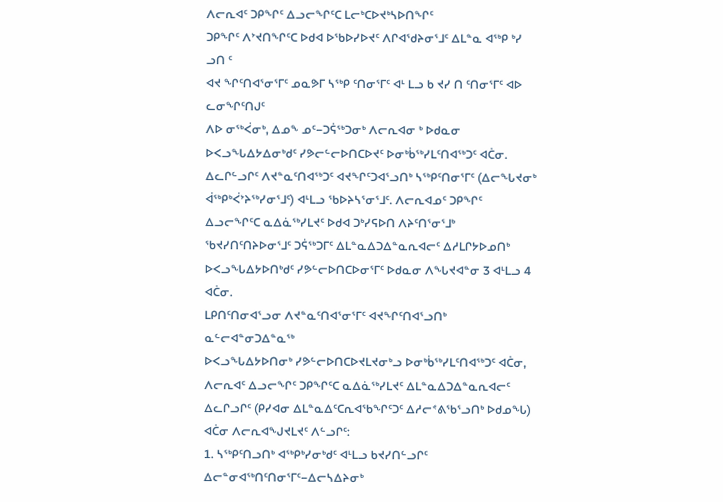ᐱᓕᕆᐊᑦ ᑐᑭᖏᑦ ᐃᓗᓕᖏᑦᑕ ᒪᓕᒃᑕᐅᔪᒃᓴᐅᑎᖏᑦ
ᑐᑭᖏᑦ ᐱᔾᔪᑎᖏᑦᑕ ᐅᑯᐊ ᐅᖃᐅᓯᐅᔪᑦ ᐱᒋᐊᖁᔨᓂᕐᒧᑦ ᐃᒪᓐᓇ ᐊᖅᑭ ᒃᓯ ᓗᑎ ᑦ
ᐊᔪ ᖏᑦᑎᐊᕐᓂᕐᒥᑦ ᓄᓇᕗᒥ ᓴᖅᑭ ᑦᑎᓂᕐᒥᑦ ᐊᒻ ᒪᓗ ᑲ ᔪᓯ ᑎ ᑦᑎᓂᕐᒥᑦ ᐊᐅ ᓚᓂᖏᑦᑎᒍᑦ
ᐱᐅ ᓂᖅᐹᓂᒃ, ᐃᓄᖕ ᓄᑦ−ᑐᕌᖅᑐᓂᒃ ᐱᓕᕆᐊᓂ ᒃ ᐅᑯᓇᓂ ᐅᐸᓗᖓᐃᔭᐃᓂᒃᑯᑦ ᓯᕗᓕᓪᓕᐅᑎᑕᐅᔪᑦ ᐅᓂᒃᑳᖅᓯᒪᑦᑎᐊᖅᑐᑦ ᐊᑖᓂ. ᐃᓚᒋᓪᓗᒋᑦ ᐱᔪᓐᓇᑦᑎᐊᖅᑐᑦ ᐊᔪᖏᑦᑐᐊᕐᓗᑎᒃ ᓴᖅᑭᑦᑎᓂᕐᒥᑦ (ᐃᓕᖓᔪᓂᒃ ᐋᖅᑭᒃᐹᔾᔨᖅᓯᓂᕐᒧᑦ) ᐊᒻᒪᓗ ᖃᐅᔨᓴᕐᓂᕐᒧᑦ. ᐱᓕᕆᐊᓄᑦ ᑐᑭᖏᑦ ᐃᓗᓕᖏᑦᑕ ᓇᐃᓈᖅᓯᒪᔪᑦ ᐅᑯᐊ ᑐᒃᓯᕋᐅᑎ ᐱᔨᑦᑎᕐᓂᕐᒧᒃ ᖃᔪᓯᑎᑦᑎᔨᐅᓂᕐᒧᑦ ᑐᕌᖅᑐᒥᑦ ᐃᒪᓐᓇᐃᑐᐃᓐᓇᕆᐊᓕᑦ ᐃᓱᒪᒋᔭᐅᓄᑎᒃ ᐅᐸᓗᖓᐃᔭᐅᑎᒃᑯᑦ ᓯᕗᓪᓕᐅᑎᑕᐅᓂᕐᒥᑦ ᐅᑯᓇᓂ ᐱᖓᔪᐊᓐᓂ 3 ᐊᒻᒪᓗ 4 ᐊᑖᓂ.
ᒪᑭᑎᑦᑎᓂᐊᕐᓗᓂ ᐱᔪᓐᓇᑦᑎᐊᕐᓂᕐᒥᑦ ᐊᔪᖏᑦᑎᐊᕐᓗᑎᒃ ᓇᓪᓕᐊᓐᓂᑐᐃᓐᓇᖅ
ᐅᐸᓗᖓᐃᔭᐅᑎᓂᒃ ᓯᕗᓪᓕᐅᑎᑕᐅᔪᒪᔪᓂᒃᓗ ᐅᓂᒃᑳᖅᓯᒪᑦᑎᐊᖅᑐᑦ ᐊᑖᓂ, ᐱᓕᕆᐊᑦ ᐃᓗᓕᖏᑦ ᑐᑭᖏᑦᑕ ᓇᐃᓈᖅᓯᒪᔪᑦ ᐃᒪᓐᓇᐃᑐᐃᓐᓇᕆᐊᓕᑦ ᐃᓚᒋᓗᒋᑦ (ᑭᓯᐊᓂ ᐃᒪᓐᓇᐃᑦᑕᕆᐊᖃᖏᑦᑐᑦ ᐃᓱᓕᕝᕕᖃᕐᓗᑎᒃ ᐅᑯᓄᖓ) ᐊᑖᓂ ᐱᓕᕆᐊᖑᔪᒪᔪᑦ ᐱᓪᓗᒋᑦ:
1. ᓴᖅᑭᑦᑎᓗᑎᒃ ᐊᖅᑭᒃᓯᓂᒃᑯᑦ ᐊᒻᒪᓗ ᑲᔪᓯᑎᓪᓗᒋᑦ ᐃᓕᓐᓂᐊᖅᑎᑦᑎᓂᕐᒥᑦ−ᐃᓕᓴᐃᔨᓂᒃ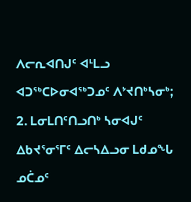ᐱᓕᕆᐊᑎᒍᑦ ᐊᒻᒪᓗ ᐊᑐᖅᑕᐅᓂᐊᖅᑐᓄᑦ ᐱᔾᔪᑎᒃᓴᓂᒃ;
2. ᒪᓂᒪᑎᑦᑎᓗᑎᒃ ᓴᓂᐊᒍᑦ ᐃᑲᔪᕐᓂᕐᒥᑦ ᐃᓕᓴᐃᓗᓂ ᒪᑯᓄᖓ ᓄᑖᓄᑦ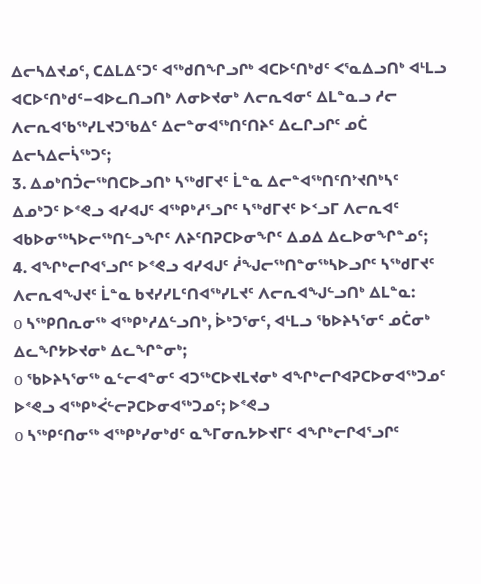ᐃᓕᓴᐃᔪᓄᑦ, ᑕᐃᒪᐃᑦᑐᑦ ᐊᖅᑯᑎᖏᓗᒋᒃ ᐊᑕᐅᑦᑎᒃᑯᑦ ᐸᕐᓇᐃᓗᑎᒃ ᐊᒻᒪᓗ ᐊᑕᐅᑦᑎᒃᑯᑦ−ᐊᐅᓚᑎᓗᑎᒃ ᐱᓂᐅᔪᓂᒃ ᐱᓕᕆᐊᓂᑦ ᐃᒪᓐᓇᓗ ᓱᓕ ᐱᓕᕆᐊᖃᖅᓯᒪᔪᑐᖃᐃᑦ ᐃᓕᓐᓂᐊᖅᑎᑦᑎᔨᑦ ᐃᓚᒋᓗᒋᑦ ᓄᑖ ᐃᓕᓴᐃᓕᓵᖅᑐᑦ;
3. ᐃᓄᒃᑎᑑᓕᖅᑎᑕᐅᓗᑎᒃ ᓴᖅᑯᒥᔪᑦ ᒫᓐᓇ ᐃᓕᓐᐊᖅᑎᑦᑎᔾᔪᑎᒃᓴᑦ ᐃᓄᒃᑐᑦ ᐅᕝᕙᓗ ᐊᓯᐊᒍᑦ ᐊᖅᑭᒃᓱᕐᓗᒋᑦ ᓴᖅᑯᒥᔪᑦ ᐅᑉᓗᒥ ᐱᓕᕆᐊᑦ ᐊᑲᐅᓂᖅᓴᐅᓕᖅᑎᓪᓗᖏᑦ ᐱᔨᑦᑎᕈᑕᐅᓂᖏᑦ ᐃᓄᐃ ᐃᓚᐅᓂᖏᓐᓄᑦ;
4. ᐊᖏᒃᓕᒋᐊᕐᓗᒋᑦ ᐅᕝᕙᓗ ᐊᓯᐊᒍᑦ ᓲᖑᓕᖅᑎᓐᓂᖅᓴᐅᓗᒋᑦ ᓴᖅᑯᒥᔪᑦ ᐱᓕᕆᐊᖑᔪᑦ ᒫᓐᓇ ᑲᔪᓯᓯᒪᑦᑎᐊᖅᓯᒪᔪᑦ ᐱᓕᕆᐊᖑᓪᓗᑎᒃ ᐃᒪᓐᓇ:
o ᓴᖅᑭᑎᕆᓂᖅ ᐊᖅᑭᒃᓱᐃᓪᓗᑎᒃ, ᐆᒃᑐᕐᓂᑦ, ᐊᒻᒪᓗ ᖃᐅᔨᓴᕐᓂᑦ ᓄᑖᓂᒃ ᐃᓚᖏᔭᐅᔪᓂᒃ ᐃᓚᖏᓐᓂᒃ;
o ᖃᐅᔨᓴᕐᓂᖅ ᓇᓪᓕᐊᓐᓂᑦ ᐊᑐᖅᑕᐅᔪᒪᔪᓂᒃ ᐊᖏᒃᓕᒋᐊᕈᑕᐅᓂᐊᖅᑐᓄᑦ ᐅᕝᕙᓗ ᐊᖅᑭᒃᐹᓪᓕᕈᑕᐅᓂᐊᖅᑐᓄᑦ; ᐅᕝᕙᓗ
o ᓴᖅᑭᑦᑎᓂᖅ ᐊᖅᑭᒃᓯᓂᒃᑯᑦ ᓇᖕᒥᓂᕆᔭᐅᔪᒥᑦ ᐊᖏᒃᓕᒋᐊᕐᓗᒋᑦ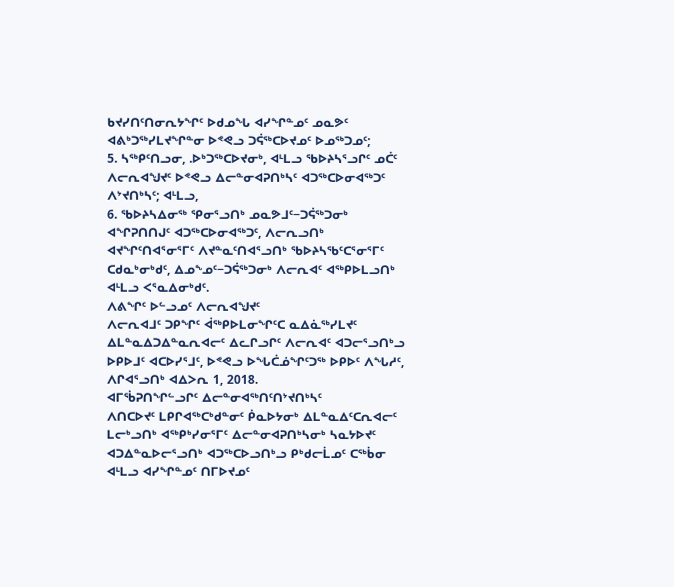ᑲᔪᓯᑎᑦᑎᓂᕆᔭᖏᑦ ᐅᑯᓄᖓ ᐊᓯᖏᓐᓄᑦ ᓄᓇᕗᑦ ᐊᕕᒃᑐᖅᓯᒪᔪᖏᓐᓂ ᐅᕝᕙᓗ ᑐᕌᖅᑕᐅᔪᓄᑦ ᐅᓄᖅᑐᓄᑦ;
5. ᓴᖅᑭᑦᑎᓗᓂ, .ᐅᒃᑐᖅᑕᐅᔪᓂᒃ, ᐊᒻᒪᓗ ᖃᐅᔨᓴᕐᓗᒋᑦ ᓄᑖᑦ ᐱᓕᕆᐊᖑᔪᑦ ᐅᕝᕙᓗ ᐃᓕᓐᓂᐊᕈᑎᒃᓴᑦ ᐊᑐᖅᑕᐅᓂᐊᖅᑐᑦ ᐱᔾᔪᑎᒃᓴᑦ; ᐊᒻᒪᓗ,
6. ᖃᐅᔨᓴᐃᓂᖅ ᕿᓂᕐᓗᑎᒃ ᓄᓇᕗᒧᑦ−ᑐᕌᖅᑐᓂᒃ ᐊᖏᕈᑎᑎᒍᑦ ᐊᑐᖅᑕᐅᓂᐊᖅᑐᑦ, ᐱᓕᕆᓗᑎᒃ ᐊᔪᖏᑦᑎᐊᕐᓂᕐᒥᑦ ᐱᔪᓐᓇᑦᑎᐊᕐᓗᑎᒃ ᖃᐅᔨᓴᖃᑦᑕᕐᓂᕐᒥᑦ ᑕᑯᓇᒃᓂᒃᑯᑦ, ᐃᓄᖕᓄᑦ−ᑐᕌᖅᑐᓂᒃ ᐱᓕᕆᐊᑦ ᐊᖅᑭᐅᒪᓗᑎᒃ ᐊᒻᒪᓗ ᐸᕐᓇᐃᓂᒃᑯᑦ.
ᐱᕕᖏᑦ ᐅᓪᓗᓄᑦ ᐱᓕᕆᐊᖑᔪᑦ
ᐱᓕᕆᐊᒧᑦ ᑐᑭᖏᑦ ᐋᖅᑭᐅᒪᓂᖏᑦᑕ ᓇᐃᓈᖅᓯᒪᔪᑦ ᐃᒪᓐᓇᐃᑐᐃᓐᓇᕆᐊᓕᑦ ᐃᓚᒋᓗᒋᑦ ᐱᓕᕆᐊᑦ ᐊᑐᓕᕐᓗᑎᒃᓗ ᐅᑭᐅᒧᑦ ᐊᑕᐅᓯᕐᒧᑦ, ᐅᕝᕙᓗ ᐅᖓᑖᓅᖏᑦᑐᖅ ᐅᑭᐅᑦ ᐱᖓᓱᑦ, ᐱᒋᐊᕐᓗᑎᒃ ᐊᐃᐳᕆ 1, 2018.
ᐊᒥᖄᕈᑎᖏᓪᓗᒋᑦ ᐃᓕᓐᓂᐊᖅᑎᑦᑎᔾᔪᑎᒃᓴᑦ
ᐱᑎᑕᐅᔪᑦ ᒪᑭᒋᐊᖅᑕᒃᑯᓐᓂᑦ ᑮᓇᐅᔭᓂᒃ ᐃᒪᓐᓇᐃᑦᑕᕆᐊᓕᑦ ᒪᓕᒃᓗᑎᒃ ᐊᖅᑭᒃᓯᓂᕐᒥᑦ ᐃᓕᓐᓂᐊᕈᑎᒃᓴᓂᒃ ᓴᓇᔭᐅᔪᑦ ᐊᑐᐃᓐᓇᐅᓕᕐᓗᑎᒃ ᐊᑐᖅᑕᐅᓗᑎᒃᓗ ᑭᒃᑯᓕᒫᓄᑦ ᑕᖅᑳᓂ ᐊᒻᒪᓗ ᐊᓯᖏᓐᓄᑦ ᑎᒥᐅᔪᓄᑦ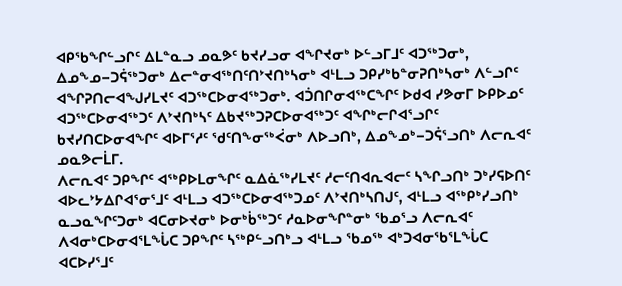ᐊᑭᖃᖏᓪᓗᒋᑦ ᐃᒪᓐᓇᓗ ᓄᓇᕗᑦ ᑲᔪᓯᓗᓂ ᐊᖏᔪᓂᒃ ᐅᓪᓗᒥᒧᑦ ᐊᑐᖅᑐᓂᒃ, ᐃᓄᖕᓄ−ᑐᕌᖅᑐᓂᒃ ᐃᓕᓐᓂᐊᖅᑎᑦᑎᔾᔪᑎᒃᓴᓂᒃ ᐊᒻᒪᓗ ᑐᑭᓯᒃᑲᓐᓂᕈᑎᒃᓴᓂᒃ ᐱᓪᓗᒋᑦ ᐊᖏᕈᑎᓕᐊᖑᓯᒪᔪᑦ ᐊᑐᖅᑕᐅᓂᐊᖅᑐᓂᒃ. ᐊᑑᑎᒋᓂᐊᖅᑕᖏᑦ ᐅᑯᐊ ᓯᕗᓂᒥ ᐅᑭᐅᓄᑦ ᐊᑐᖅᑕᐅᓂᐊᖅᑐᑦ ᐱᔾᔪᑎᒃᓴᑦ ᐃᑲᔪᖅᑐᕈᑕᐅᓂᐊᖅᑐᑦ ᐊᖏᒃᓕᒋᐊᕐᓗᒋᑦ ᑲᔪᓯᑎᑕᐅᓂᐊᖏᑦ ᐊᐅᒥᕐᓱᑦ ᖁᑦᑎᖕᓂᖅᐹᓂᒃ ᐱᐅᓗᑎᒃ, ᐃᓄᖕᓄᒃ−ᑐᕌᕐᓗᑎᒃ ᐱᓕᕆᐊᑦ ᓄᓇᕗᓕᒫᒥ.
ᐱᓕᕆᐊᑦ ᑐᑭᖏᑦ ᐊᖅᑭᐅᒪᓂᖏᑦ ᓇᐃᓈᖅᓯᒪᔪᑦ ᓱᓕᑦᑎᐊᕆᐊᓕᑦ ᓴᖏᓗᑎᒃ ᑐᒃᓯᕋᐅᑎᑦ ᐊᐅᓚᔾᔭᐃᒋᐊᕐᓂᕐᒧᑦ ᐊᒻᒪᓗ ᐊᑐᖅᑕᐅᓂᐊᖅᑐᓄᑦ ᐱᔾᔪᑎᒃᓴᑎᒍᑦ, ᐊᒻᒪᓗ ᐊᖅᑭᒃᓯᓗᑎᒃ ᓇᓗᓇᖏᑦᑐᓂᒃ ᐊᑕᓂᐅᔪᓂᒃ ᐅᓂᒃᑳᖅᑐᑦ ᓱᓇᐅᓂᖏᓐᓂᒃ ᖃᓄᕐᓗ ᐱᓕᕆᐊᑦ ᐱᐊᓂᒃᑕᐅᓂᐊᕐᒪᖔᑕ ᑐᑭᖏᑦ ᓴᖅᑭᓪᓗᑎᒃᓗ ᐊᒻᒪᓗ ᖃᓄᖅ ᐊᒃᑐᐊᓂᖃᕐᒪᖔᑕ ᐊᑕᐅᓯᕐᒧᑦ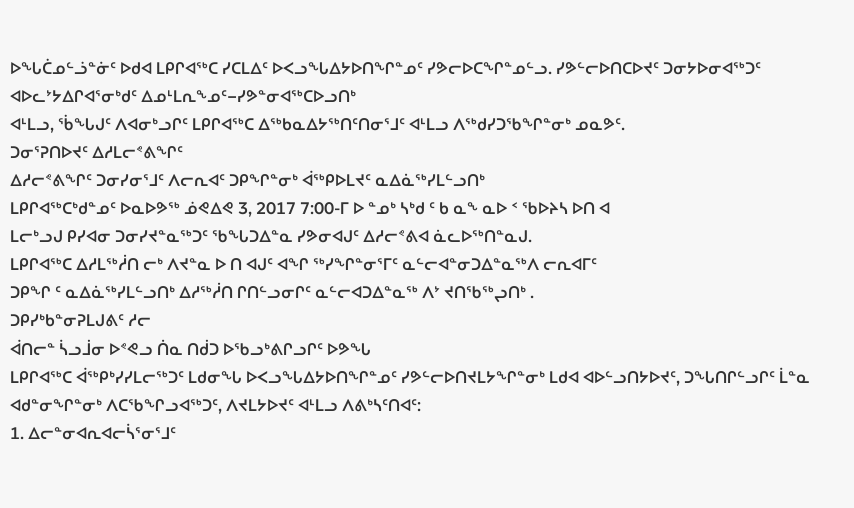ᐅᖓᑖᓄᓪᓘᓐᓃᑦ ᐅᑯᐊ ᒪᑭᒋᐊᖅᑕ ᓯᑕᒪᐃᑦ ᐅᐸᓗᖓᐃᔭᐅᑎᖏᓐᓄᑦ ᓯᕗᓕᐅᑕᖏᓐᓄᓪᓗ. ᓯᕗᓪᓕᐅᑎᑕᐅᔪᑦ ᑐᓂᔭᐅᓂᐊᖅᑐᑦ ᐊᐅᓚᔾᔭᐃᒋᐊᕐᓂᒃᑯᑦ ᐃᓄᒻᒪᕆᖕᓄᑦ−ᓯᕗᓐᓂᐊᖅᑕᐅᓗᑎᒃ
ᐊᒻᒪᓗ, ᖄᖓᒍᑦ ᐱᐊᓂᒃᓗᒋᑦ ᒪᑭᒋᐊᖅᑕ ᐃᖅᑲᓇᐃᔭᖅᑎᑦᑎᓂᕐᒧᑦ ᐊᒻᒪᓗ ᐱᖅᑯᓯᑐᖃᖏᓐᓂᒃ ᓄᓇᕗᑦ.
ᑐᓂᕐᕈᑎᐅᔪᑦ ᐃᓱᒪᓕᕝᕕᖏᑦ
ᐃᓱᓕᕝᕕᖏᑦ ᑐᓂᓯᓂᕐᒧᑦ ᐱᓕᕆᐊᑦ ᑐᑭᖏᓐᓂᒃ ᐋᖅᑭᐅᒪᔪᑦ ᓇᐃᓈᖅᓯᒪᓪᓗᑎᒃ
ᒪᑭᒋᐊᖅᑕᒃᑯᓐᓄᑦ ᐅᓇᐅᕗᖅ ᓅᕙᐃᕙ 3, 2017 7:00-ᒥ ᐅ ᓐᓄᒃ ᓴᒃᑯ ᑦ ᑲ ᓇᖕ ᓇᐅ ᑉ ᖃᐅᔨᓴ ᐅᑎ ᐊ
ᒪᓕᒃᓗᒍ ᑭᓯᐊᓂ ᑐᓂᓯᔪᓐᓇᖅᑐᑦ ᖃᖓᑐᐃᓐᓇ ᓯᕗᓂᐊᒍᑦ ᐃᓱᓕᕝᕕᐊ ᓈᓚᐅᖅᑎᓐᓇᒍ.
ᒪᑭᒋᐊᖅᑕ ᐃᓱᒪᖅᓲᑎ ᓕᒃ ᐱᔪᓐᓇ ᐅ ᑎ ᐊᒍᑦ ᐊᖏ ᖅᓯᖏᓐᓂᕐᒥᑦ ᓇᓪᓕᐊᓐᓂᑐᐃᓐᓇᖅᐱ ᓕᕆᐊᒥᑦ
ᑐᑭᖏ ᑦ ᓇᐃᓈᖅᓯᒪᓪᓗᑎᒃ ᐃᓱᖅᓲᑎ ᒋᑎᓪᓗᓂᒋᑦ ᓇᓪᓕᐊᑐᐃᓐᓇᖅ ᐱᔾ ᔪᑎᖃᖅᖢᑎᒃ .
ᑐᑭᓯᒃᑲᓐᓂᕈᒪᒍᕕᑦ ᓱᓕ
ᐋᑎᓕᓐ ᓵᓗᒨᓂ ᐅᕝᕙᓗ ᑏᓇ ᑎᑰᑐ ᐅᖃᓗᒃᕕᒋᓗᒋᑦ ᐅᕗᖓ
ᒪᑭᒋᐊᖅᑕ ᐋᖅᑭᒃᓯᓯᒪᓕᖅᑐᑦ ᒪᑯᓂᖓ ᐅᐸᓗᖓᐃᔭᐅᑎᖏᓐᓄᑦ ᓯᕗᓪᓕᐅᑎᔪᒪᔭᖏᓐᓂᒃ ᒪᑯᐊ ᐊᐅᓪᓗᑎᔭᐅᔪᑦ, ᑐᖓᑎᒋᓪᓗᒋᑦ ᒫᓐᓇ ᐊᑯᓐᓂᖏᓐᓂᒃ ᐱᑕᖃᖏᓗᐊᖅᑐᑦ, ᐱᔪᒪᔭᐅᔪᑦ ᐊᒻᒪᓗ ᐱᕕᒃᓴᑦᑎᐊᑦ:
1. ᐃᓕᓐᓂᐊᕆᐊᓕᓵᕐᓂᕐᒧᑦ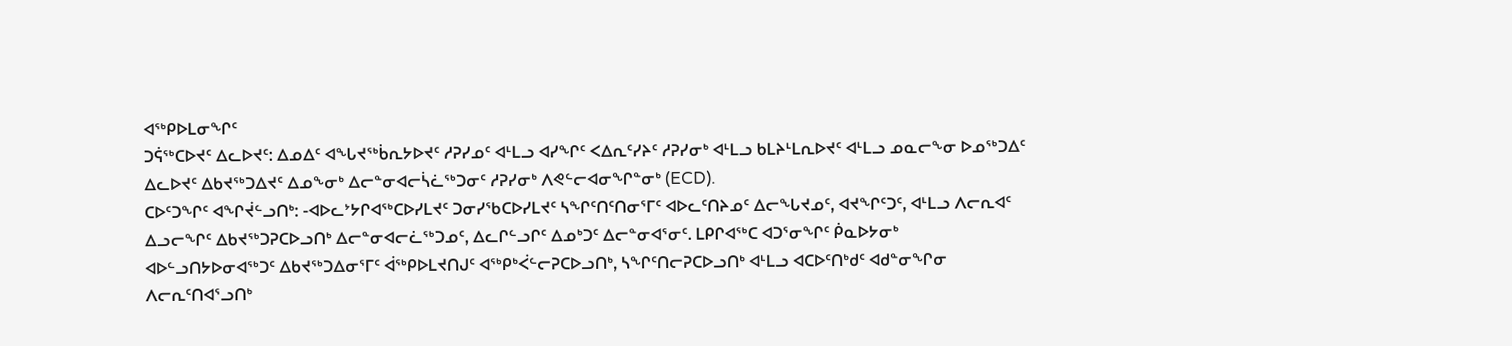ᐊᖅᑭᐅᒪᓂᖏᑦ
ᑐᕌᖅᑕᐅᔪᑦ ᐃᓚᐅᔪᑦ: ᐃᓄᐃᑦ ᐊᖓᔪᖅᑳᕆᔭᐅᔪᑦ ᓱᕈᓯᓄᑦ ᐊᒻᒪᓗ ᐊᓯᖏᑦ ᐸᐃᕆᑦᓯᔨᑦ ᓱᕈᓯᓂᒃ ᐊᒻᒪᓗ ᑲᒪᔨᒻᒪᕆᐅᔪᑦ ᐊᒻᒪᓗ ᓄᓇᓕᖕᓂ ᐅᓄᖅᑐᐃᑦ ᐃᓚᐅᔪᑦ ᐃᑲᔪᖅᑐᐃᔪᑦ ᐃᓄᖕᓂᒃ ᐃᓕᓐᓂᐊᓕᓵᓛᖅᑐᓂᑦ ᓱᕈᓯᓂᒃ ᐱᕙᓪᓕᐊᓂᖏᓐᓂᒃ (ECD).
ᑕᐅᑦᑐᖏᑦ ᐊᖏᔫᓪᓗᑎᒃ: -ᐊᐅᓚᔾᔭᒋᐊᖅᑕᐅᓯᒪᔪᑦ ᑐᓂᓯᖃᑕᐅᓯᒪᔪᑦ ᓴᖏᑦᑎᑦᑎᓂᕐᒥᑦ ᐊᐅᓚᑦᑎᔨᓄᑦ ᐃᓕᖓᔪᓄᑦ, ᐊᔪᖏᑦᑐᑦ, ᐊᒻᒪᓗ ᐱᓕᕆᐊᑦ ᐃᓗᓕᖏᑦ ᐃᑲᔪᖅᑐᕈᑕᐅᓗᑎᒃ ᐃᓕᓐᓂᐊᓕᓛᖅᑐᓄᑦ, ᐃᓚᒋᓪᓗᒋᑦ ᐃᓄᒃᑐᑦ ᐃᓕᓐᓂᐊᕐᓂᑦ. ᒪᑭᒋᐊᖅᑕ ᐊᑐᕐᓂᖏᑦ ᑮᓇᐅᔭᓂᒃ ᐊᐅᓪᓗᑎᔭᐅᓂᐊᖅᑐᑦ ᐃᑲᔪᖅᑐᐃᓂᕐᒥᑦ ᐋᖅᑭᐅᒪᔪᑎᒍᑦ ᐊᖅᑭᒃᐹᓪᓕᕈᑕᐅᓗᑎᒃ, ᓴᖏᑦᑎᓕᕈᑕᐅᓗᑎᒃ ᐊᒻᒪᓗ ᐊᑕᐅᑦᑎᒃᑯᑦ ᐊᑯᓐᓂᖏᓂ ᐱᓕᕆᑦᑎᐊᕐᓗᑎᒃ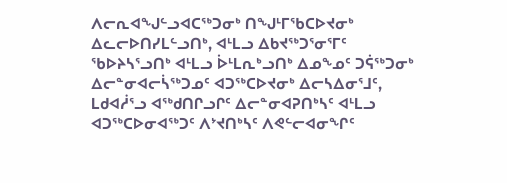ᐱᓕᕆᐊᖑᓪᓗᐊᑕᖅᑐᓂᒃ ᑎᖑᒻᒥᖃᑕᐅᔪᓂᒃ ᐃᓚᓕᐅᑎᓯᒪᓪᓗᑎᒃ, ᐊᒻᒪᓗ ᐃᑲᔪᖅᑐᕐᓂᕐᒥᑦ ᖃᐅᔨᓴᕐᓗᑎᒃ ᐊᒻᒪᓗ ᐆᒻᒪᕆᒃᓗᑎᒃ ᐃᓄᖕᓄᑦ ᑐᕌᖅᑐᓂᒃ ᐃᓕᓐᓂᐊᓕᓵᖅᑐᓄᑦ ᐊᑐᖅᑕᐅᔪᓂᒃ ᐃᓕᓴᐃᓂᕐᒧᑦ, ᒪᑯᐊᓲᕐᓗ ᐊᖅᑯᑎᒋᓗᒋᑦ ᐃᓕᓐᓂᐊᕈᑎᒃᓴᑦ ᐊᒻᒪᓗ ᐊᑐᖅᑕᐅᓂᐊᖅᑐᑦ ᐱᔾᔪᑎᒃᓴᑦ ᐱᕙᓪᓕᐊᓂᖏᑦ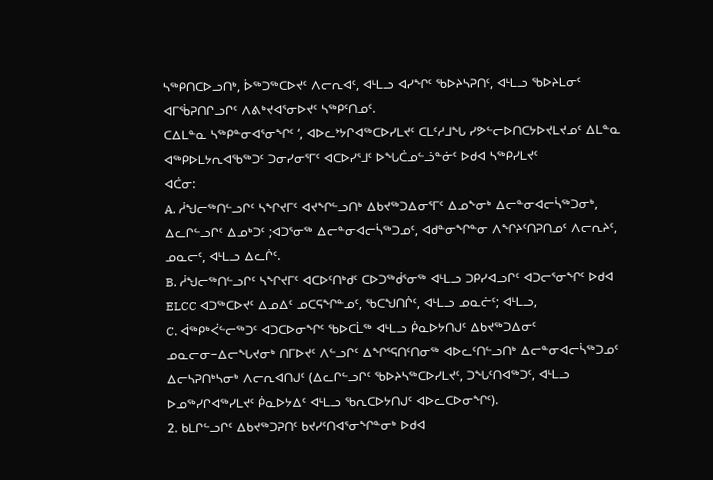ᓴᖅᑭᑎᑕᐅᓗᑎᒃ, ᐆᖅᑐᖅᑕᐅᔪᑦ ᐱᓕᕆᐊᑦ, ᐊᒻᒪᓗ ᐊᓯᖏᑦ ᖃᐅᔨᓴᕈᑎᑦ, ᐊᒻᒪᓗ ᖃᐅᔨᒪᓂᑦ ᐊᒥᖄᕈᑎᒋᓗᒋᑦ ᐱᕕᒃᔪᐊᕐᓂᐅᔪᑦ ᓴᖅᑭᑦᑎᓄᑦ.
ᑕᐃᒪᓐᓇ ᓴᖅᑭᓐᓂᐊᕐᓂᖏᑦ ‘, ᐊᐅᓚᔾᔭᒋᐊᖅᑕᐅᓯᒪᔪᑦ ᑕᒪᑦᓱᒧᖓ ᓯᕗᓪᓕᐅᑎᑕᔭᐅᔪᒪᔪᓄᑦ ᐃᒪᓐᓇ ᐊᖅᑭᐅᒪᔭᕆᐊᖃᖅᑐᑦ ᑐᓂᓯᓂᕐᒥᑦ ᐊᑕᐅᓯᕐᒧᑦ ᐅᖓᑖᓄᓪᓘᓐᓃᑦ ᐅᑯᐊ ᓴᖅᑭᓯᒪᔪᑦ
ᐊᑖᓂ:
A. ᓲᖑᓕᖅᑎᓪᓗᒋᑦ ᓴᖏᔪᒥᑦ ᐊᔪᖏᓪᓗᑎᒃ ᐃᑲᔪᖅᑐᐃᓂᕐᒥᑦ ᐃᓄᖕᓂᒃ ᐃᓕᓐᓂᐊᓕᓵᖅᑐᓂᒃ, ᐃᓚᒋᓪᓗᒋᑦ ᐃᓄᒃᑐᑦ ;ᐊᑐᕐᓂᖅ ᐃᓕᓐᓂᐊᓕᓵᖅᑐᓄᑦ, ᐊᑯᓐᓂᖏᓐᓂ ᐱᖏᔨᑦᑎᕈᑎᓄᑦ ᐱᓕᕆᔨᑦ, ᓄᓇᓕᑦ, ᐊᒻᒪᓗ ᐃᓚᒌᑦ.
B. ᓲᖑᓕᖅᑎᓪᓗᒋᑦ ᓴᖏᔪᒥᑦ ᐊᑕᐅᑦᑎᒃᑯᑦ ᑕᐅᑐᖅᑰᕐᓂᖅ ᐊᒻᒪᓗ ᑐᑭᓯᐊᓗᒋᑦ ᐊᑐᓕᕐᓂᖏᑦ ᐅᑯᐊ ELCC ᐊᑐᖅᑕᐅᔪᑦ ᐃᓄᐃᑦ ᓄᑕᕋᖏᓐᓄᑦ, ᖃᑕᖑᑎᒌᑦ, ᐊᒻᒪᓗ ᓄᓇᓖᑦ; ᐊᒻᒪᓗ,
C. ᐋᖅᑭᒃᐹᓪᓕᖅᑐᑦ ᐊᑐᑕᐅᓂᖏᑦ ᖃᐅᑕᒫᖅ ᐊᒻᒪᓗ ᑮᓇᐅᔭᑎᒍᑦ ᐃᑲᔪᖅᑐᐃᓂᑦ ᓄᓇᓕᓂ−ᐃᓕᖓᔪᓂᒃ ᑎᒥᐅᔪᑦ ᐱᓪᓗᒋᑦ ᐃᖏᕐᕋᑎᑦᑎᓂᖅ ᐊᐅᓚᑦᑎᓪᓗᑎᒃ ᐃᓕᓐᓂᐊᓕᓵᖅᑐᓄᑦ ᐃᓕᓴᕈᑎᒃᓴᓂᒃ ᐱᓕᕆᐊᑎᒍᑦ (ᐃᓚᒋᓪᓗᒋᑦ ᖃᐅᔨᓴᖅᑕᐅᓯᒪᔪᑦ, ᑐᖓᑦᑎᐊᖅᑐᑦ, ᐊᒻᒪᓗ ᐅᓄᖅᓯᒋᐊᖅᓯᒪᔪᑦ ᑮᓇᐅᔭᐃᑦ ᐊᒻᒪᓗ ᖃᕆᑕᐅᔭᑎᒍᑦ ᐊᐅᓚᑕᐅᓂᖏᑦ).
2. ᑲᒪᒋᓪᓗᒋᑦ ᐃᑲᔪᖅᑐᕈᑎᑦ ᑲᔪᓯᑦᑎᐊᕐᓂᖏᓐᓂᒃ ᐅᑯᐊ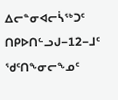ᐃᓕᓐᓂᐊᓕᓵᖅᑐᑦ ᑎᑭᐅᑎᓪᓗᒍ−12−ᒧᑦ ᖁᑦᑎᖕᓂᓕᖕᓄᑦ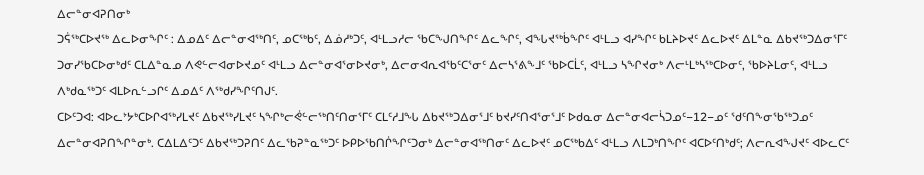ᐃᓕᓐᓂᐊᕈᑎᓂᒃ
ᑐᕌᖅᑕᐅᔪᖅ ᐃᓚᐅᓂᖏᑦ : ᐃᓄᐃᑦ ᐃᓕᓐᓂᐊᖅᑎᑦ, ᓄᑕᖅᑲᑦ, ᐃᓅᓱᒃᑐᑦ, ᐊᒻᒪᓗᓱᓕ ᖃᑕᖑᑎᖏᑦ ᐃᓚᖏᑦ, ᐊᖓᔪᖅᑳᖏᑦ ᐊᒻᒪᓗ ᐊᓯᖏᑦ ᑲᒪᔨᐅᔪᑦ ᐃᓚᐅᔪᑦ ᐃᒪᓐᓇ ᐃᑲᔪᖅᑐᐃᓂᕐᒥᑦ ᑐᓂᓯᖃᑕᐅᓂᒃᑯᑦ ᑕᒪᐃᓐᓇᓄ ᐱᕙᓪᓕᐊᓂᐅᔪᓄᑦ ᐊᒻᒪᓗ ᐃᓕᓐᓂᐊᕐᓂᐅᔪᓂᒃ, ᐃᓕᓂᐊᕆᐊᖃᑦᑕᕐᓂᑦ ᐃᓕᓴᕐᕕᖕᒧᑦ ᖃᐅᑕᒫᑦ, ᐊᒻᒪᓗ ᓴᖏᔪᓂᒃ ᐱᓕᒻᒪᒃᓴᖅᑕᐅᓂᑦ, ᖃᐅᔨᒪᓂᑦ, ᐊᒻᒪᓗ ᐱᒃᑯᓇᖅᑐᑦ ᐊᒪᐅᕆᓪᓗᒋᑦ ᐃᓄᐃᑦ ᐱᖅᑯᓯᖏᑦᑎᒍᑦ.
ᑕᐅᑦᑐᐊ: ᐊᐅᓚᔾᔭᒃᑕᐅᒋᐊᖅᓯᒪᔪᑦ ᐃᑲᔪᖅᓯᒪᔪᑦ ᓴᖏᒃᓕᕚᓪᓕᖅᑎᑦᑎᓂᕐᒥᑦ ᑕᒪᑦᓱᒧᖓ ᐃᑲᔪᖅᑐᐃᓂᕐᒧᑦ ᑲᔪᓯᑦᑎᐊᕐᓂᕐᒧᑦ ᐅᑯᓇᓂ ᐃᓕᓐᓂᐊᓕᓵᑐᓄᑦ−12−ᓄᑦ ᖁᑦᑎᖕᓂᖃᖅᑐᓄᑦ ᐃᓕᓐᓂᐊᕈᑎᖏᓐᓂᒃ. ᑕᐃᒪᐃᑦᑐᑦ ᐃᑲᔪᖅᑐᕈᑎᑦ ᐃᓚᖃᕈᓐᓇᖅᑐᑦ ᐅᑭᐅᖃᑎᒌᖏᑦᑐᓂᒃ ᐃᓕᓐᓂᐊᖅᑎᓂᑦ ᐃᓚᐅᔪᑦ ᓄᑕᖅᑲᐃᑦ ᐊᒻᒪᓗ ᐱᒪᑐᒃᑎᖏᑦ ᐊᑕᐅᑦᑎᒃᑯᑦ; ᐱᓕᕆᐊᖑᔪᑦ ᐊᐅᓚᑕᑦ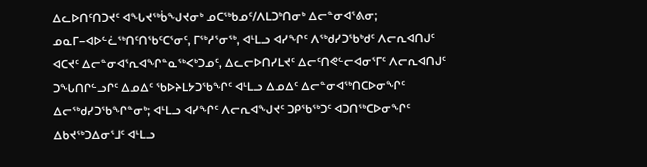ᐃᓚᐅᑎᑦᑎᑐᔪᑦ ᐊᖓᔪᖅᑳᖑᔪᓂᒃ ᓄᑕᖅᑲᓄᑦ/ᐱᒪᑐᒃᑎᓂᒃ ᐃᓕᓐᓂᐊᕐᕕᓂ;
ᓄᓇᒥ−ᐊᐅᓪᓛᖅᑎᑦᑎᖃᑦᑕᕐᓂᑦ, ᒥᖅᓱᕐᓂᖅ, ᐊᒻᒪᓗ ᐊᓯᖏᑦ ᐱᖅᑯᓯᑐᖃᒃᑯᑦ ᐱᓕᕆᐊᑎᒍᑦ ᐊᑕᔪᑦ ᐃᓕᓐᓂᐊᕐᕆᐊᖏᓐᓇᖅᐸᒃᑐᓄᑦ, ᐃᓚᓕᐅᑎᓯᒪᔪᑦ ᐃᓕᑦᑎᕙᓪᓕᐊᓂᕐᒥᑦ ᐱᓕᕆᐊᑎᒍᑦ ᑐᖓᑎᒋᓪᓗᒋᑦ ᐃᓄᐃᑦ ᖃᐅᔨᒪᔭᑐᖃᖏᑦ ᐊᒻᒪᓗ ᐃᓄᐃᑦ ᐃᓕᓐᓂᐊᖅᑎᑕᐅᓂᖏᑦ ᐃᓕᖅᑯᓯᑐᖃᖏᓐᓂᒃ; ᐊᒻᒪᓗ ᐊᓯᖏᑦ ᐱᓕᕆᐊᖑᔪᑦ ᑐᑭᖃᖅᑐᑦ ᐊᑐᑎᖅᑕᐅᓂᖏᑦ ᐃᑲᔪᖅᑐᐃᓂᕐᒧᑦ ᐊᒻᒪᓗ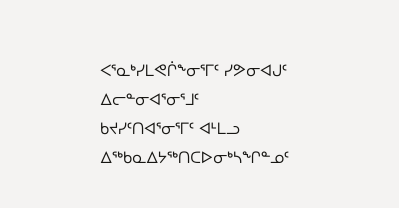ᐸᕐᓇᒃᓯᒪᕙᒌᖕᓂᕐᒥᑦ ᓯᕗᓂᐊᒍᑦ ᐃᓕᓐᓂᐊᕐᓂᕐᒧᑦ ᑲᔪᓯᑦᑎᐊᕐᓂᕐᒥᑦ ᐊᒻᒪᓗ ᐃᖅᑲᓇᐃᔭᖅᑎᑕᐅᓂᒃᓴᖏᓐᓄᑦ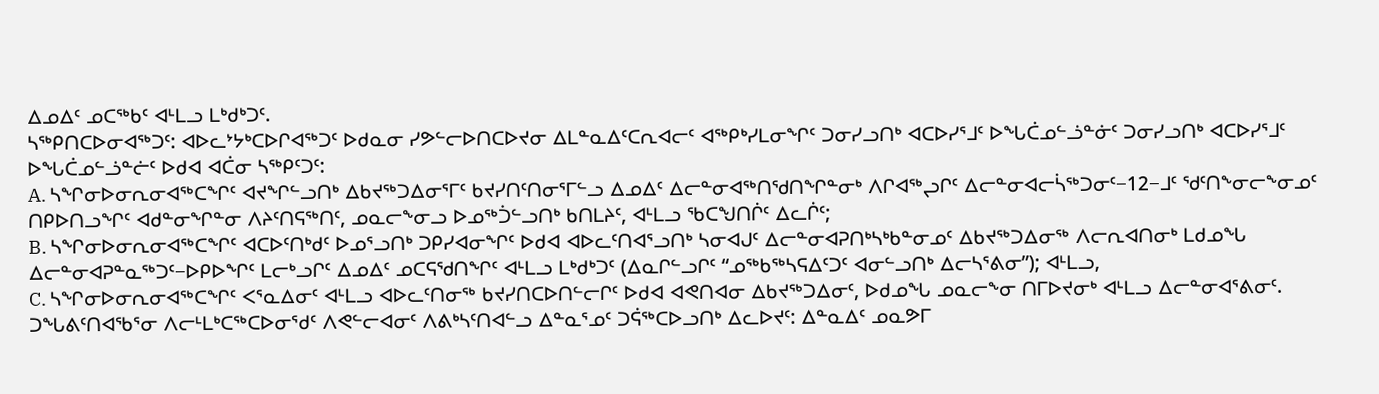ᐃᓄᐃᑦ ᓄᑕᖅᑲᑦ ᐊᒻᒪᓗ ᒪᒃᑯᒃᑐᑦ.
ᓴᖅᑭᑎᑕᐅᓂᐊᖅᑐᑦ: ᐊᐅᓚᔾᔭᒃᑕᐅᒋᐊᖅᑐᑦ ᐅᑯᓇᓂ ᓯᕗᓪᓕᐅᑎᑕᐅᔪᓂ ᐃᒪᓐᓇᐃᑦᑕᕆᐊᓕᑦ ᐊᖅᑭᒃᓯᒪᓂᖏᑦ ᑐᓂᓯᓗᑎᒃ ᐊᑕᐅᓯᕐᒧᑦ ᐅᖓᑖᓄᓪᓘᓐᓃᑦ ᑐᓂᓯᓗᑎᒃ ᐊᑕᐅᓯᕐᒧᑦ ᐅᖓᑖᓄᓪᓘᓐᓖᑦ ᐅᑯᐊ ᐊᑖᓂ ᓴᖅᑭᑦᑐᑦ:
A. ᓴᖏᓂᐅᓂᕆᓂᐊᖅᑕᖏᑦ ᐊᔪᖏᓪᓗᑎᒃ ᐃᑲᔪᖅᑐᐃᓂᕐᒥᑦ ᑲᔪᓯᑎᑦᑎᓂᕐᒥᓪᓗ ᐃᓄᐃᑦ ᐃᓕᓐᓂᐊᖅᑎᖁᑎᖏᓐᓂᒃ ᐱᒋᐊᖅᖢᒋᑦ ᐃᓕᓐᓂᐊᓕᓵᖅᑐᓂᑦ−12−ᒧᑦ ᖁᑦᑎᖕᓂᓕᖕᓂᓄᑦ ᑎᑭᐅᑎᓗᖏᑦ ᐊᑯᓐᓂᖏᓐᓂ ᐱᔨᑦᑎᕋᖅᑎᑦ, ᓄᓇᓕᖕᓂᓗ ᐅᓄᖅᑑᓪᓗᑎᒃ ᑲᑎᒪᔨᑦ, ᐊᒻᒪᓗ ᖃᑕᖑᑎᒌᑦ ᐃᓚᒌᑦ;
B. ᓴᖏᓂᐅᓂᕆᓂᐊᖅᑕᖏᑦ ᐊᑕᐅᑦᑎᒃᑯᑦ ᐅᓄᕐᓗᑎᒃ ᑐᑭᓯᐊᓂᖏᑦ ᐅᑯᐊ ᐊᐅᓚᑦᑎᐊᕐᓗᑎᒃ ᓴᓂᐊᒍᑦ ᐃᓕᓐᓂᐊᕈᑎᒃᓴᒃᑲᓐᓂᓄᑦ ᐃᑲᔪᖅᑐᐃᓂᖅ ᐱᓕᕆᐊᑎᓂᒃ ᒪᑯᓄᖓ ᐃᓕᓐᓂᐊᕈᓐᓇᖅᑐᑦ−ᐅᑭᐅᖏᑦ ᒪᓕᒃᓗᒋᑦ ᐃᓄᐃᑦ ᓄᑕᕋᖁᑎᖏᑦ ᐊᒻᒪᓗ ᒪᒃᑯᒃᑐᑦ (ᐃᓇᒋᓪᓗᒋᑦ “ᓄᖅᑲᖅᓴᕋᐃᑦᑐᑦ ᐊᓂᓪᓗᑎᒃ ᐃᓕᓴᕐᕕᓂ”); ᐊᒻᒪᓗ,
C. ᓴᖏᓂᐅᓂᕆᓂᐊᖅᑕᖏᑦ ᐸᕐᓇᐃᓂᑦ ᐊᒻᒪᓗ ᐊᐅᓚᑦᑎᓂᖅ ᑲᔪᓯᑎᑕᐅᑎᓪᓕᒋᑦ ᐅᑯᐊ ᐊᕙᑎᐊᓂ ᐃᑲᔪᖅᑐᐃᓂᑦ, ᐅᑯᓄᖓ ᓄᓇᓕᖕᓂ ᑎᒥᐅᔪᓂᒃ ᐊᒻᒪᓗ ᐃᓕᓐᓂᐊᕐᕕᓂᑦ.
ᑐᖓᕕᑦᑎᐊᖃᕐᓂ ᐱᓕᒻᒪᒃᑕᖅᑕᐅᓂᕐᑯᑦ ᐱᕙᓪᓕᐊᓂᑦ ᐱᕕᒃᓴᑦᑎᐊᓪᓗ ᐃᓐᓇᕐᓄᑦ ᑐᕌᖅᑕᐅᓗᑎᒃ ᐃᓚᐅᔪᑦ: ᐃᓐᓇᐃᑦ ᓄᓇᕗᒥ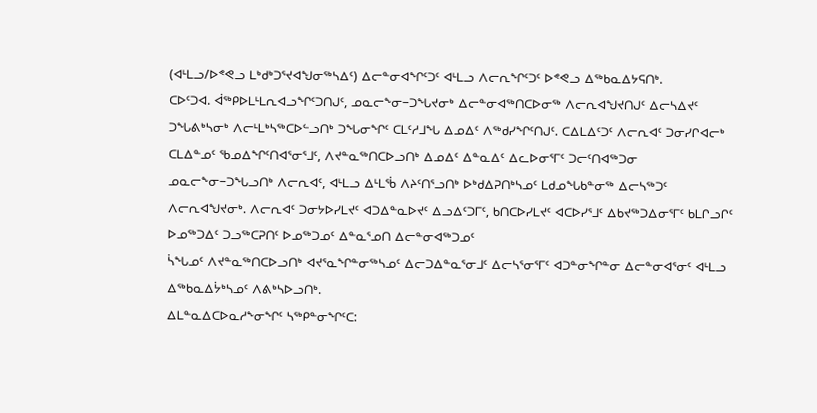(ᐊᒻᒪᓗ/ᐅᕝᕙᓗ ᒪᒃᑯᒃᑐᕐᔪᐊᖑᓂᖅᓴᐃᑦ) ᐃᓕᓐᓂᐊᖏᑦᑐᑦ ᐊᒻᒪᓗ ᐱᓕᕆᖏᑦᑐᑦ ᐅᕝᕙᓗ ᐃᖅᑲᓇᐃᔭᕋᑎᒃ.
ᑕᐅᑦᑐᐊ. ᐋᖅᑭᐅᒪᒻᒪᕆᐊᓗᖏᑦᑐᑎᒍᑦ, ᓄᓇᓕᖕᓂ−ᑐᖓᔪᓂᒃ ᐃᓕᓐᓂᐊᖅᑎᑕᐅᓂᖅ ᐱᓕᕆᐊᖑᔪᑎᒍᑦ ᐃᓕᓴᐃᔪᑦ ᑐᖓᕕᒃᓴᓂᒃ ᐱᓕᒻᒪᒃᓴᖅᑕᐅᓪᓗᑎᒃ ᑐᖓᓂᖏᑦ ᑕᒪᑦᓱᒧᖓ ᐃᓄᐃᑦ ᐱᖅᑯᓯᖏᑦᑎᒍᑦ. ᑕᐃᒪᐃᑦᑐᑦ ᐱᓕᕆᐊᑦ ᑐᓂᓯᒋᐊᓕᒃ ᑕᒪᐃᓐᓄᑦ ᖃᓄᐃᖏᑦᑎᐊᕐᓂᕐᒧᑦ, ᐱᔪᓐᓇᖅᑎᑕᐅᓗᑎᒃ ᐃᓄᐃᑦ ᐃᓐᓇᐃᑦ ᐃᓚᐅᓂᕐᒥᑦ ᑐᓕᑦᑎᐊᖅᑐᓂ ᓄᓇᓕᖕᓂ−ᑐᖓᓗᑎᒃ ᐱᓕᕆᐊᑦ, ᐊᒻᒪᓗ ᐃᒻᒪᖄ ᐱᔨᑦᑎᕐᓗᑎᒃ ᐅᒃᑯᐃᕈᑎᒃᓴᓄᑦ ᒪᑯᓄᖓᑲᓐᓂᖅ ᐃᓕᓴᖅᑐᑦ ᐱᓕᕆᐊᖑᔪᓂᒃ. ᐱᓕᕆᐊᑦ ᑐᓂᔭᐅᓯᒪᔪᑦ ᐊᑐᐃᓐᓇᐅᔪᑦ ᐃᓗᐃᑦᑐᒥᑦ, ᑲᑎᑕᐅᓯᒪᔪᑦ ᐊᑕᐅᓯᕐᒧᑦ ᐃᑲᔪᖅᑐᐃᓂᕐᒥᑦ ᑲᒪᒋᓗᒋᑦ ᐅᓄᖅᑐᐃᑦ ᑐᓗᖅᑕᕈᑎᑦ ᐅᓄᖅᑐᓄᑦ ᐃᓐᓇᕐᓄᑎ ᐃᓕᓐᓂᐊᖅᑐᓄᑦ
ᓵᖓᓄᑦ ᐱᔪᓐᓇᖅᑎᑕᐅᓗᑎᒃ ᐊᔪᕐᓇᖏᓐᓂᖅᓴᓄᑦ ᐃᓕᑐᐃᓐᓇᕐᓂᒧᑦ ᐃᓕᓴᕐᓂᕐᒥᑦ ᐊᑐᓐᓂᖏᓐᓂ ᐃᓕᓐᓂᐊᕐᓂᑦ ᐊᒻᒪᓗ ᐃᖅᑲᓇᐃᔮᒃᓴᓄᑦ ᐱᕕᒃᓴᐅᓗᑎᒃ.
ᐃᒪᓐᓇᐃᑕᐅᓇᓱᖕᓂᖏᑦ ᓴᖅᑭᓐᓂᖏᑦᑕ: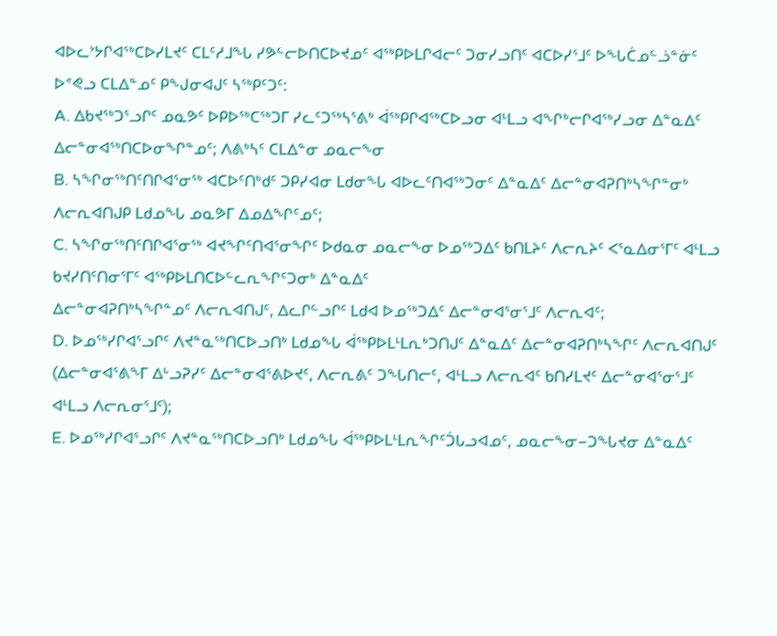ᐊᐅᓚᔾᔭᒋᐊᖅᑕᐅᓯᒪᔪᑦ ᑕᒪᑦᓱᒧᖓ ᓯᕗᓪᓕᐅᑎᑕᐅᔪᓄᑦ ᐊᖅᑭᐅᒪᒋᐊᓕᑦ ᑐᓂᓯᓗᑎᑦ ᐊᑕᐅᓯᕐᒧᑦ ᐅᖓᑖᓄᓪᓘᓐᓃᑦ ᐅᕝᕙᓗ ᑕᒪᐃᓐᓄᑦ ᑭᖑᓂᐊᒍᑦ ᓴᖅᑭᑦᑐᑦ:
A. ᐃᑲᔪᖅᑐᕐᓗᒋᑦ ᓄᓇᕗᑦ ᐅᑭᐅᖅᑕᖅᑐᒥ ᓯᓚᑦᑐᖅᓴᕐᕕᒃ ᐋᖅᑭᒋᐊᖅᑕᐅᓗᓂ ᐊᒻᒪᓗ ᐊᖏᒃᓕᒋᐊᖅᓯᓗᓂ ᐃᓐᓇᐃᑦ ᐃᓕᓐᓂᐊᖅᑎᑕᐅᓂᖏᓐᓄᑦ; ᐱᕕᒃᓴᑦ ᑕᒪᐃᓐᓂ ᓄᓇᓕᖕᓂ
B. ᓴᖏᓂᖅᑎᑦᑎᒋᐊᕐᓂᖅ ᐊᑕᐅᑦᑎᒃᑯᑦ ᑐᑭᓯᐊᓂ ᒪᑯᓂᖓ ᐊᐅᓚᑦᑎᐊᖅᑐᓂᑦ ᐃᓐᓇᐃᑦ ᐃᓕᓐᓂᐊᕈᑎᒃᓴᖏᓐᓂᒃ ᐱᓕᕆᐊᑎᒍᑭ ᒪᑯᓄᖓ ᓄᓇᕗᒥ ᐃᓄᐃᖏᑦᓄᑦ;
C. ᓴᖏᓂᖅᑎᑦᑎᒋᐊᕐᓂᖅ ᐊᔪᖏᑦᑎᐊᕐᓂᖏᑦ ᐅᑯᓇᓂ ᓄᓇᓕᖕᓂ ᐅᓄᖅᑐᐃᑦ ᑲᑎᒪᔨᑦ ᐱᓕᕆᔨᑦ ᐸᕐᓇᐃᓂᕐᒥᑦ ᐊᒻᒪᓗ ᑲᔪᓯᑎᑦᑎᓂᕐᒥᑦ ᐊᖅᑭᐅᒪᑎᑕᐅᓪᓚᕆᖏᑦᑐᓂᒃ ᐃᓐᓇᐃᑦ
ᐃᓕᓐᓂᐊᕈᑎᒃᓴᖏᓐᓄᑦ ᐱᓕᕆᐊᑎᒍᑦ, ᐃᓚᒋᓪᓗᒋᑦ ᒪᑯᐊ ᐅᓄᖅᑐᐃᑦ ᐃᓕᓐᓂᐊᕐᓂᕐᒧᑦ ᐱᓕᕆᐊᑦ;
D. ᐅᓄᖅᓯᒋᐊᕐᓗᒋᑦ ᐱᔪᓐᓇᖅᑎᑕᐅᓗᑎᒃ ᒪᑯᓄᖓ ᐋᖅᑭᐅᒪᒻᒪᕆᒃᑐᑎᒍᑦ ᐃᓐᓇᐃᑦ ᐃᓕᓐᓂᐊᕈᑎᒃᓴᖏᑦ ᐱᓕᕆᐊᑎᒍᑦ (ᐃᓕᓐᓂᐊᕐᕕᖕᒥ ᐃᒡᓗᕈᓯᑦ ᐃᓕᓐᓂᐊᕐᕕᐅᔪᑦ, ᐱᓕᕆᕕᑦ ᑐᖓᑎᓕᑦ, ᐊᒻᒪᓗ ᐱᓕᕆᐊᑦ ᑲᑎᓯᒪᔪᑦ ᐃᓕᓐᓂᐊᕐᓂᕐᒧᑦ ᐊᒻᒪᓗ ᐱᓕᕆᓂᕐᒧᑦ);
E. ᐅᓄᖅᓯᒋᐊᕐᓗᒋᑦ ᐱᔪᓐᓇᖅᑎᑕᐅᓗᑎᒃ ᒪᑯᓄᖓ ᐋᖅᑭᐅᒪᒻᒪᕆᖏᑦᑑᒐᓗᐊᓄᑦ, ᓄᓇᓕᖕᓂ−ᑐᖓᔪᓂ ᐃᓐᓇᐃᑦ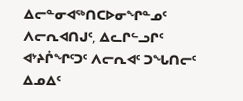ᐃᓕᓐᓂᐊᖅᑎᑕᐅᓂᖏᓐᓄᑦ ᐱᓕᕆᐊᑎᒍᑦ, ᐃᓚᒋᓪᓗᒋᑦ ᐊᔾᔨᒌᖏᑦᑐᑦ ᐱᓕᕆᐊᑦ ᑐᖓᑎᓕᑦ ᐃᓄᐃᑦ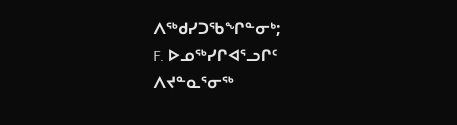ᐱᖅᑯᓯᑐᖃᖏᓐᓂᒃ;
F. ᐅᓄᖅᓯᒋᐊᕐᓗᒋᑦ ᐱᔪᓐᓇᕐᓂᖅ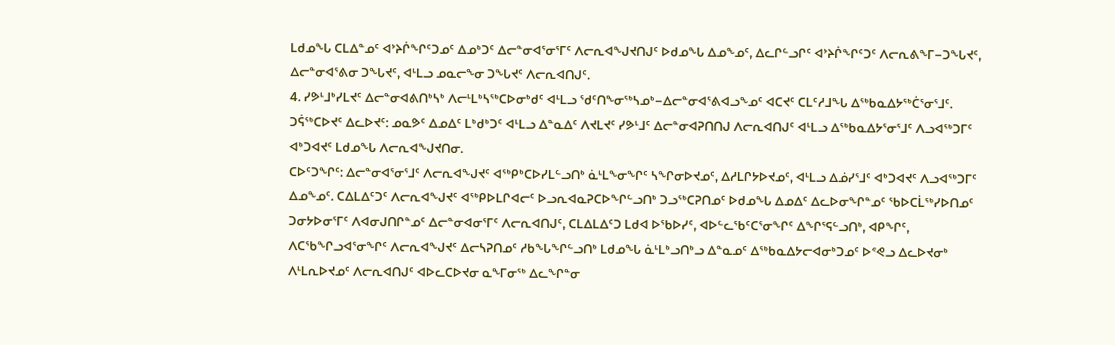ᒪᑯᓄᖓ ᑕᒪᐃᓐᓄᑦ ᐊᔾᔨᒌᖏᑦᑐᓄᑦ ᐃᓄᒃᑐᑦ ᐃᓕᓐᓂᐊᕐᓂᕐᒥᑦ ᐱᓕᕆᐊᖑᔪᑎᒍᑦ ᐅᑯᓄᖓ ᐃᓄᖕᓄᑦ, ᐃᓚᒋᓪᓗᒋᑦ ᐊᔾᔨᒌᖏᑦᑐᑦ ᐱᓕᕆᕕᖕᒥ−ᑐᖓᔪᑦ, ᐃᓕᓐᓂᐊᕐᕕᓂ ᑐᖓᔪᑦ, ᐊᒻᒪᓗ ᓄᓇᓕᖕᓂ ᑐᖓᔪᑦ ᐱᓕᕆᐊᑎᒍᑦ.
4. ᓯᕗᒻᒧᒃᓯᒪᔪᑦ ᐃᓕᓐᓂᐊᕕᑎᒃᓴᒃ ᐱᓕᒻᒪᒃᓴᖅᑕᐅᓂᒃᑯᑦ ᐊᒻᒪᓗ ᖁᑦᑎᖕᓂᖅᓴᓄᒃ−ᐃᓕᓐᓂᐊᕐᕕᐊᓗᖕᓄᑦ ᐊᑕᔪᑦ ᑕᒪᑦᓱᒧᖓ ᐃᖅᑲᓇᐃᔭᖅᑖᕐᓂᕐᒧᑦ.
ᑐᕌᖅᑕᐅᔪᑦ ᐃᓚᐅᔪᑦ: ᓄᓇᕗᑦ ᐃᓄᐃᑦ ᒪᒃᑯᒃᑐᑦ ᐊᒻᒪᓗ ᐃᓐᓇᐃᑦ ᐱᔪᒪᔪᑦ ᓯᕗᒻᒧᑦ ᐃᓕᓐᓂᐊᕈᑎᑎᒍ ᐱᓕᕆᐊᑎᒍᑦ ᐊᒻᒪᓗ ᐃᖅᑲᓇᐃᔭᕐᓂᕐᒧᑦ ᐱᓗᐊᖅᑐᒥᑦ ᐊᒃᑐᐊᔪᑦ ᒪᑯᓄᖓ ᐱᓕᕆᐊᖑᔪᑎᓂ.
ᑕᐅᑦᑐᖏᑦ: ᐃᓕᓐᓂᐊᕐᓂᕐᒧᑦ ᐱᓕᕆᐊᖑᔪᑦ ᐊᖅᑭᒃᑕᐅᓯᒪᓪᓗᑎᒃ ᓈᒻᒪᖕᓂᖏᑦ ᓴᖏᓂᐅᔪᓄᑦ, ᐃᓱᒪᒋᔭᐅᔪᓄᑦ, ᐊᒻᒪᓗ ᐃᓅᓯᕐᒧᑦ ᐊᒃᑐᐊᔪᑦ ᐱᓗᐊᖅᑐᒥᑦ ᐃᓄᖕᓄᑦ. ᑕᐃᒪᐃᑦᑐᑦ ᐱᓕᕆᐊᖑᔪᑦ ᐊᖅᑭᐅᒪᒋᐊᓕᑦ ᐅᓗᕆᐊᓇᕈᑕᐅᖏᓪᓗᑎᒃ ᑐᓗᖅᑕᕈᑎᓄᑦ ᐅᑯᓄᖓ ᐃᓄᐃᑦ ᐃᓚᐅᓂᖏᓐᓄᑦ ᖃᐅᑕᒫᖅᓯᐅᑎᓄᑦ ᑐᓂᔭᐅᓂᕐᒥᑦ ᐱᐊᓂᒍᑎᒋᓐᓄᑦ ᐃᓕᓐᓂᐊᓂᕐᒥᑦ ᐱᓕᕆᐊᑎᒍᑦ, ᑕᒪᐃᒪᐃᑦᑐ ᒪᑯᐊ ᐅᖃᐅᓯᑦ, ᐊᐅᓪᓚᖃᑦᑕᕐᓂᖏᑦ ᐃᖏᕐᕋᓪᓗᑎᒃ, ᐊᑭᖏᑦ, ᐱᑕᖃᖏᓗᐊᕐᓂᖏᑦ ᐱᓕᕆᐊᖑᔪᑦ ᐃᓕᓴᕈᑎᓄᑦ ᓱᑲᖓᖏᓪᓗᑎᒃ ᒪᑯᓄᖓ ᓈᒻᒪᒃᓗᑎᒃᓗ ᐃᓐᓇᓄᑦ ᐃᖅᑲᓇᐃᔭᓕᐊᓂᒃᑐᓄᑦ ᐅᕝᕙᓗ ᐃᓚᐅᔪᓂᒃ ᐱᒻᒪᕆᐅᔪᓄᑦ ᐱᓕᕆᐊᑎᒍᑦ ᐊᐅᓚᑕᐅᔪᓂ ᓇᖕᒥᓂᖅ ᐃᓚᖏᓐᓂ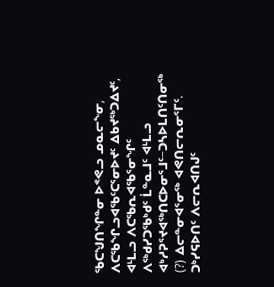ᖃᑕᖑᑎᖏᓐᓂ ᐅᕝᕙᓗ ᓄᓇᓕᖕᓂ, ᐱᑕᖃᖏᓗᐊᖃᑦᑕᕐᓂᐅᔪᑦ ᐃᑲᔪᖅᑐᐃᔪᑦ, ᐊᒻᒪᓗ ᐱᑕᖃᕆᐊᖃᕐᓂᖏᑦ ᐱᖅᑯᓯᑐᖃᒃᑯᑦ ᒫᓐᓇᒧᑦ ᐊᒻᒪᓗ ᐊᒃᓱᕈᕐᔪᐊᖅᑎᑕᐅᓂᕐᒧᑦ−ᑐᓴᐅᒪᑎᑦᑎᓂᖅ (?) ᐃᓕᓐᓂᐊᕐᓂᖅ ᐊᕙᑎᓕᕆᓂᕐᒥᑦ. ᑐᒃᓯᕋᐅᑎᑦ ᐱᓕᕆᐊᑎᒍᑦ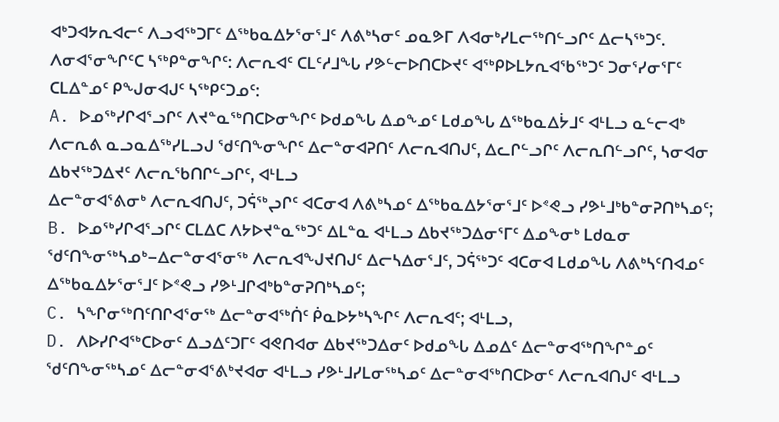ᐊᒃᑐᐊᔭᕆᐊᓕᑦ ᐱᓗᐊᖅᑐᒥᑦ ᐃᖅᑲᓇᐃᔭᕐᓂᕐᒧᑦ ᐱᕕᒃᓴᓂᑦ ᓄᓇᕗᒥ ᐱᐊᓂᒃᓯᒪᓕᖅᑎᓪᓗᒋᑦ ᐃᓕᓴᖅᑐᑦ.
ᐱᓂᐊᕐᓂᖏᑦᑕ ᓴᖅᑭᓐᓂᖏᑦ: ᐱᓕᕆᐊᑦ ᑕᒪᑦᓱᒧᖓ ᓯᕗᓪᓕᐅᑎᑕᐅᔪᑦ ᐊᖅᑭᐅᒪᔭᕆᐊᖃᖅᑐᑦ ᑐᓂᕐᓯᓂᕐᒥᑦ ᑕᒪᐃᓐᓄᑦ ᑭᖑᓂᐊᒍᑦ ᓴᖅᑭᑦᑐᓄᑦ:
A. ᐅᓄᖅᓯᒋᐊᕐᓗᒋᑦ ᐱᔪᓐᓇᖅᑎᑕᐅᓂᖏᑦ ᐅᑯᓄᖓ ᐃᓄᖕᓄᑦ ᒪᑯᓄᖓ ᐃᖅᑲᓇᐃᔮᒧᑦ ᐊᒻᒪᓗ ᓇᓪᓕᐊᒃ ᐱᓕᕆᕕ ᓇᓗᓇᐃᖅᓯᒪᓗᒍ ᖁᑦᑎᖕᓂᖏᑦ ᐃᓕᓐᓂᐊᕈᑎᑦ ᐱᓕᕆᐊᑎᒍᑦ, ᐃᓚᒋᓪᓗᒋᑦ ᐱᓕᕆᑎᓪᓗᒋᑦ, ᓴᓂᐊᓂ ᐃᑲᔪᖅᑐᐃᔪᑦ ᐱᓕᕆᖃᑎᒋᓪᓗᒋᑦ, ᐊᒻᒪᓗ
ᐃᓕᓐᓂᐊᕐᕕᓂᒃ ᐱᓕᕆᐊᑎᒍᑦ, ᑐᕌᖅᖢᒋᑦ ᐊᑕᓂᐊ ᐱᕕᒃᓴᓄᑦ ᐃᖅᑲᓇᐃᔭᕐᓂᕐᒧᑦ ᐅᕝᕙᓗ ᓯᕗᒻᒧᒃᑲᓐᓂᕈᑎᒃᓴᓄᑦ;
B. ᐅᓄᖅᓯᒋᐊᕐᓗᒋᑦ ᑕᒪᐃᑕ ᐱᔭᐅᔪᓐᓇᖅᑐᑦ ᐃᒪᓐᓇ ᐊᒻᒪᓗ ᐃᑲᔪᖅᑐᐃᓂᕐᒥᑦ ᐃᓄᖕᓂᒃ ᒪᑯᓇᓂ ᖁᑦᑎᖕᓂᖅᓴᓄᒃ−ᐃᓕᓐᓂᐊᕐᓂᖅ ᐱᓕᕆᐊᖑᔪᑎᒍᑦ ᐃᓕᓴᐃᓂᕐᒧᑦ, ᑐᕌᖅᑐᑦ ᐊᑕᓂᐊ ᒪᑯᓄᖓ ᐱᕕᒃᓴᑦᑎᐊᓄᑦ ᐃᖅᑲᓇᐃᔭᕐᓂᕐᒧᑦ ᐅᕝᕙᓗ ᓯᕗᒻᒧᒋᐊᒃᑲᓐᓂᕈᑎᒃᓴᓄᑦ;
C. ᓴᖏᓂᖅᑎᑦᑎᒋᐊᕐᓂᖅ ᐃᓕᓐᓂᐊᖅᑏᑦ ᑮᓇᐅᔭᒃᓴᖏᑦ ᐱᓕᕆᐊᑦ; ᐊᒻᒪᓗ,
D. ᐱᐅᓯᒋᐊᖅᑕᐅᓂᑦ ᐃᓗᐃᑦᑐᒥᑦ ᐊᕙᑎᐊᓂ ᐃᑲᔪᖅᑐᐃᓂᑦ ᐅᑯᓄᖓ ᐃᓄᐃᑦ ᐃᓕᓐᓂᐊᖅᑎᖏᓐᓄᑦ ᖁᑦᑎᖕᓂᖅᓴᓄᑦ ᐃᓕᓐᓂᐊᕐᕕᒃᔪᐊᓂ ᐊᒻᒪᓗ ᓯᕗᒻᒧᓯᒪᓂᖅᓴᓄᑦ ᐃᓕᓐᓂᐊᖅᑎᑕᐅᓂᑦ ᐱᓕᕆᐊᑎᒍᑦ ᐊᒻᒪᓗ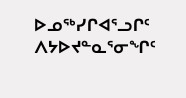ᐅᓄᖅᓯᒋᐊᕐᓗᒋᑦ ᐱᔭᐅᔪᓐᓇᕐᓂᖏᑦ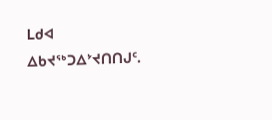ᒪᑯᐊ ᐃᑲᔪᖅᑐᐃᔾᔪᑎᑎᒍᑦ.